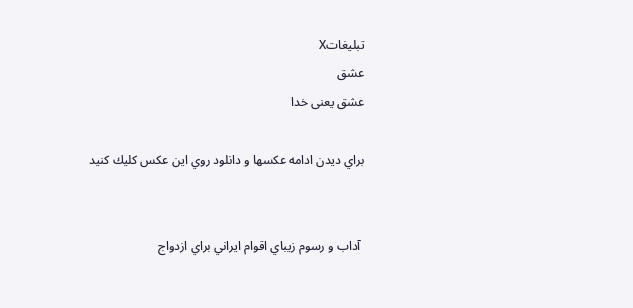تبليغاتX
عشق
عشق یعنی خدا

براي ديدن ادامه عكسها و دانلود روي اين عكس كليك كنيد


 آداب و رسوم زيباي اقوام ايراني براي ازدواج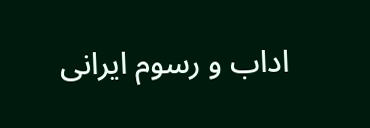اداب و رسوم ایرانی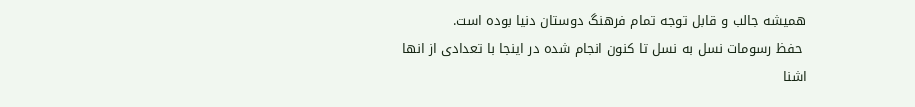همیشه جالب و قابل توجه تمام فرهنگ دوستان دنیا بوده است.
 حفظ رسومات نسل به نسل تا کنون انجام شده در اینجا با تعدادی از انها اشنا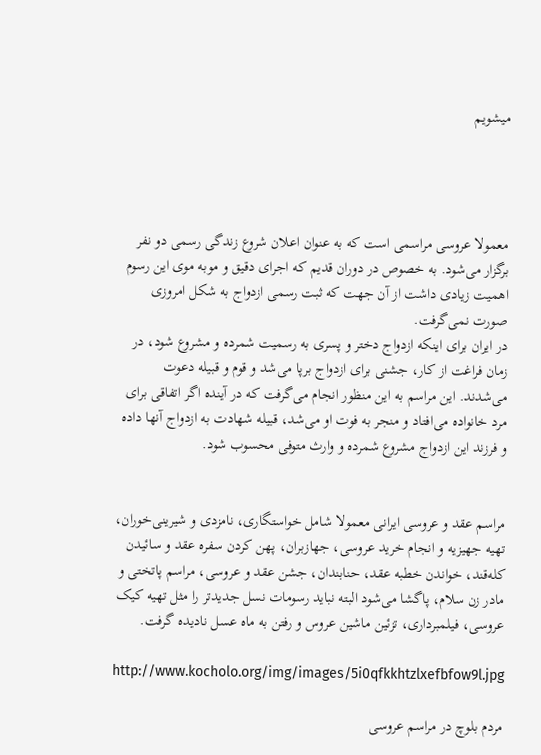میشویم




معمولا عروسی مراسمی است که به عنوان اعلان شروع زندگی رسمی دو نفر برگزار می‌شود. به خصوص در دوران قدیم که اجرای دقیق و موبه موی این رسوم اهمیت زیادی داشت از آن جهت که ثبت رسمی ازدواج به شکل امروزی صورت نمی‌گرفت.
در ایران برای اینکه ازدواج دختر و پسری به رسمیت شمرده و مشروع شود، در زمان فراغت از کار، جشنی برای ازدواج برپا می‌شد و قوم و قبیله دعوت می‌شدند. این مراسم به این منظور انجام می‌گرفت که در آینده اگر اتفاقی برای مرد خانواده می‌افتاد و منجر به فوت او می‌شد، قبیله شهادت به ازدواج آنها داده و فرزند این ازدواج مشروع شمرده و وارث متوفی محسوب شود.


مراسم عقد و عروسی ایرانی معمولا شامل خواستگاری، نامزدی و شیرینی‌خوران، تهیه جهیزیه و انجام خرید عروسی، جهازبران، پهن کردن سفره عقد و سائیدن کله‌قند، خواندن خطبه عقد، حنابندان، جشن عقد و عروسی، مراسم پاتختی و مادر زن سلام، پاگشا می‌شود البته نباید رسومات نسل جدیدتر را مثل تهیه کیک عروسی، فیلمبرداری، تزئین ماشین عروس و رفتن به ماه عسل نادیده گرفت.

http://www.kocholo.org/img/images/5i0qfkkhtzlxefbfow9l.jpg

مردم بلوچ در مراسم عروسی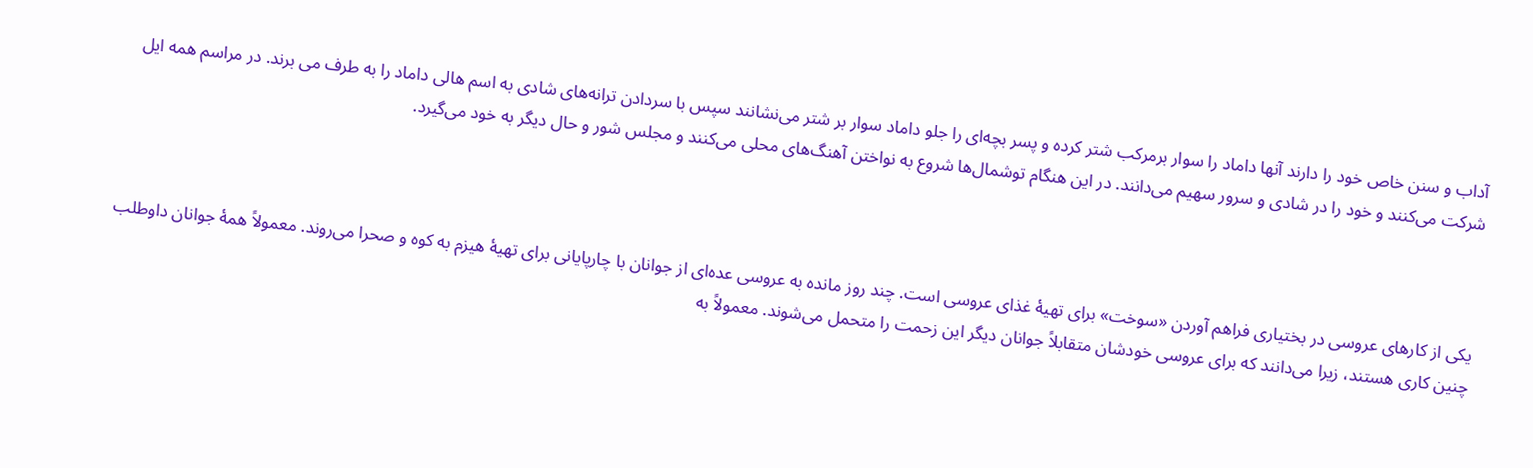آداب و سنن خاص خود را دارند آنها داماد را سوار برمرکب شتر کرده و پسر بچه‌ای را جلو داماد سوار بر شتر می‌نشانند سپس با سردادن ترانه‌های شادی به اسم هالی داماد را به طرف می برند. در مراسم همه ایل شرکت می‌کنند و خود را در شادی و سرور سهیم می‌دانند. در این هنگام توشمال‌ها شروع به نواختن آهنگ‌های محلی می‌کنند و مجلس شور و حال دیگر به خود می‌گیرد.



یکی از کارهای عروسی در بختیاری فراهم آوردن «سوخت» برای تهیهٔ غذای عروسی است. چند روز مانده به عروسی عده‌ای از جوانان با چارپایانی برای تهیهٔ هیزم به کوه و صحرا می‌روند. معمولاً همهٔ جوانان داوطلب چنین کاری هستند، زیرا می‌دانند که برای عروسی خودشان متقابلاً جوانان دیگر این زحمت را متحمل می‌شوند. معمولاً به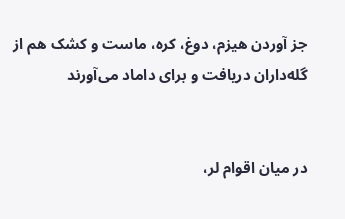جز آوردن هیزم، دوغ، کره، ماست و کشک هم از گله‌داران دریافت و برای داماد می‌آورند


در میان اقوام لر،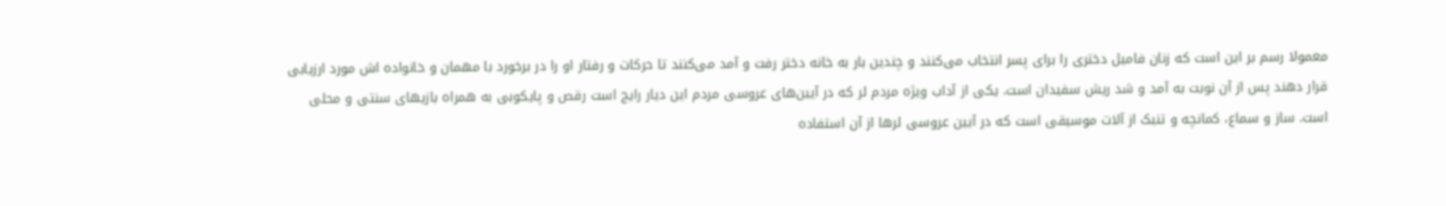معمولا رسم بر این است که زنان فامیل دختری را برای پسر انتخاب می‌کنند و چندین بار به خانه دختر رفت و آمد می‌کنند تا حرکات و رفتار او را در برخورد با مهمان و خانواده اش مورد ارزیابی قرار دهند پس از آن نوبت به آمد و شد ریش سفیدان است. یکی از آداب ویژه مردم لر که در آیین‌های عروسی مردم این دیار رایج است رقص و پایکوبی به همراه بازیهای سنتی و محلی است. ساز و سماع، کمانچه و تنبک از آلات موسیقی است که در آیین عروسی لرها از آن استفاده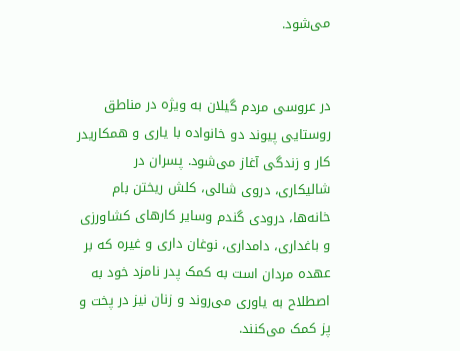می‌شود.


در عروسی مردم گیلان به ویژه در مناطق روستایی پیوند دو خانواده با یاری و همکاریدر کار و زندگی آغاز می‌شود. پسران در شالیکاری، دروی شالی، کلش ریختن بام خانه‌ها، درودی گندم وسایر کارهای کشاورزی و باغداری، دامداری، نوغان داری و غیره که بر عهده مردان است به کمک پدر نامزد خود به اصطلاح به یاوری می‌روند و زنان نیز در پخت و پز کمک می‌کنند.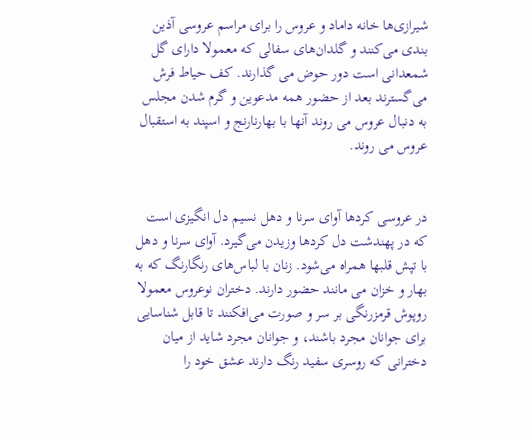شیرازی‌ها خانه داماد و عروس را برای مراسم عروسی آذین بندی می‌کنند و گلدان‌های سفالی که معمولا دارای گل شمعدانی است دور حوض می گذارند. کف حیاط فرش می‌گسترند بعد از حضور همه مدعوین و گرم شدن مجلس به دنبال عروس می روند آنها با بهارنارنج و اسپند به استقبال عروس می روند.


در عروسی کردها آوای سرنا و دهل نسیم دل انگیزی است که در پهند‌شت دل کردها وزیدن می‌گیرد. آوای سرنا و دهل با تپش قلبها همراه می‌شود. زنان با لباس‌های رنگارنگ که به بهار و خزان می مانند حضور دارند. دختران نوعروس معمولا روپوش قرمزرنگی بر سر و صورت می‌افکنند تا قابل شناسایی برای جوانان مجرد باشند، و جوانان مجرد شاید از میان دخترانی که روسری سفید رنگ دارند عشق خود را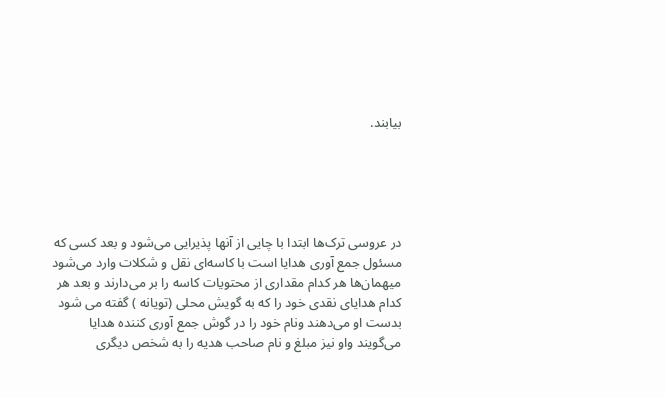بیابند.





در عروسی ترک‌ها ابتدا با چایی از آنها پذیرایی می‌شود و بعد کسی که مسئول جمع آوری هدایا است با کاسه‌ای نقل و شکلات وارد می‌شود میهمان‌ها هر کدام مقداری از محتویات کاسه را بر می‌دارند و بعد هر کدام هدایای نقدی خود را که به گویش محلی (تویانه ) گفته می شود بدست او می‌دهند ونام خود را در گوش جمع آوری کننده هدایا می‌گویند واو نیز مبلغ و نام صاحب هدیه را به شخص دیگری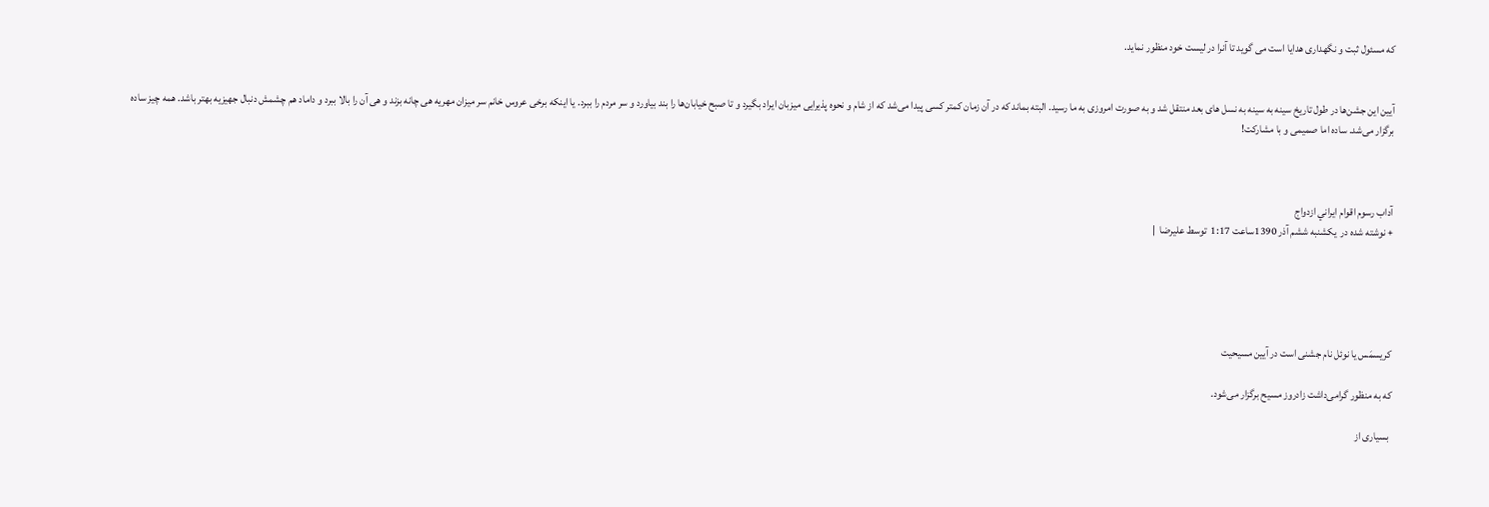که مسئول ثبت و نگهداری هدایا است می گوید تا آنرا در لیست خود منظور نماید.


آیین این جشن‌ها در طول تاریخ سینه به سینه به نسل های بعد منتقل شد و به صورت امروزی به ما رسید. البته بماند که در آن زمان کمتر کسی پیدا می‌شد که از شام و نحوه پذیرایی میزبان ایراد بگیرد و تا صبح خیابان‌ها را بند بیاورد و سر مردم را ببرد. یا اینکه برخی عروس خانم‌ سر میزان مهریه هی چانه بزند و هی آن را بالا ببرد و داماد هم چشمش دنبال جهیزیه بهتر باشد. همه چیز ساده برگزار می‌شد. ساده اما صمیمی و با مشارکت!



آداب رسوم اقوام ايراني ازدواج
+ نوشته شده در  یکشنبه ششم آذر 1390ساعت 1:17  توسط علیرضا  |





کریسمَس یا نوئل نام جشنی است در آیین مسیحیت

که به منظور گرامی‌داشت زادروز مسیح برگزار می‌شود.

 بسیاری از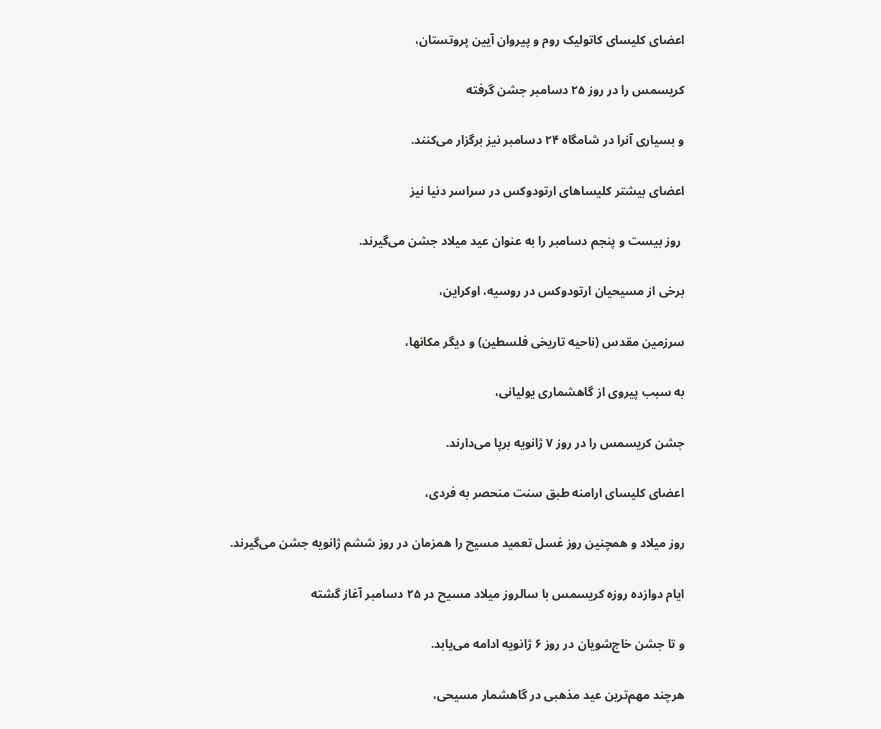اعضای کلیسای کاتولیک روم و پیروان آیین پروتستان،

کریسمس را در روز ۲۵ دسامبر جشن گرفته

و بسیاری آنرا در شامگاه ۲۴ دسامبر نیز برگزار می‌کنند.

اعضای بیشتر کلیساهای ارتودوکس در سراسر دنیا نیز

 روز بیست و پنجم دسامبر را به عنوان عید میلاد جشن می‌گیرند.

برخی از مسیحیان ارتودوکس در روسیه، اوکراین،

سرزمین مقدس (ناحیه تاریخی فلسطین) و دیگر مکانها،

به سبب پیروی از گاهشماری یولیانی،

جشن کریسمس را در روز ۷ ژانویه برپا می‌دارند.

اعضای کلیسای ارامنه طبق سنت منحصر به فردی،

روز میلاد و همچنین روز غسل تعمید مسیح را همزمان در روز ششم ژانویه جشن می‌گیرند.

ایام دوازده روزه کریسمس با سالروز میلاد مسیح در ۲۵ دسامبر آغاز گشته

و تا جشن خاج‌شویان در روز ۶ ژانویه ادامه می‌یابد.

هرچند مهم‌ترین عید مذهبی در گاهشمار مسیحی،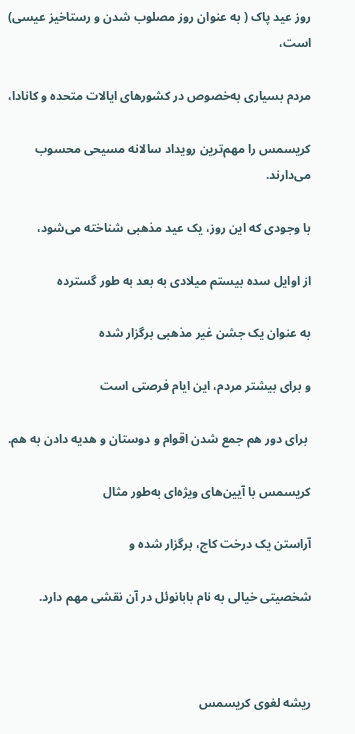روز عید پاک ( به عنوان روز مصلوب شدن و رستاخیز عیسی) است،

مردم بسیاری به‌خصوص در کشورهای ایالات متحده و کانادا،

کریسمس را مهم‌ترین رویداد سالانه مسیحی محسوب می‌دارند.

با وجودی که این روز، یک عید مذهبی شناخته می‌شود،

از اوایل سده بیستم میلادی به بعد به طور گسترده

به عنوان یک جشن غیر مذهبی برگزار شده

و برای بیشتر مردم، این ایام فرصتی است

 برای دور هم جمع شدن اقوام و دوستان و هدیه دادن به هم.

کریسمس با آیین‌های ویژه‌ای به‌طور مثال

آراستن یک درخت کاج، برگزار شده و

شخصیتی خیالی به نام بابانوئل در آن نقشی مهم دارد.



ریشه لغوی کریسمس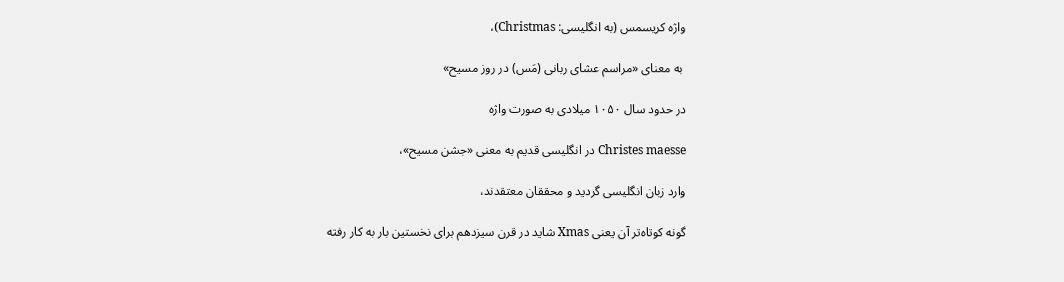واژه کریسمس (به انگلیسی: Christmas)،

 به معنای «مراسم عشای ربانی (مَس) در روز مسیح»

در حدود سال ۱۰۵۰ میلادی به صورت واژه

Christes maesse در انگلیسی قدیم به معنی «جشن مسیح»،

وارد زبان انگلیسی گردید و محققان معتقدند،

گونه کوتاه‌تر آن یعنی Xmas شاید در قرن سیزدهم برای نخستین بار به کار رفته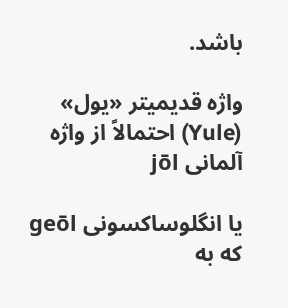باشد.

واژه قدیمیتر «یول» (Yule) احتمالاً از واژه آلمانی jōl

یا انگلوساکسونی geōl که به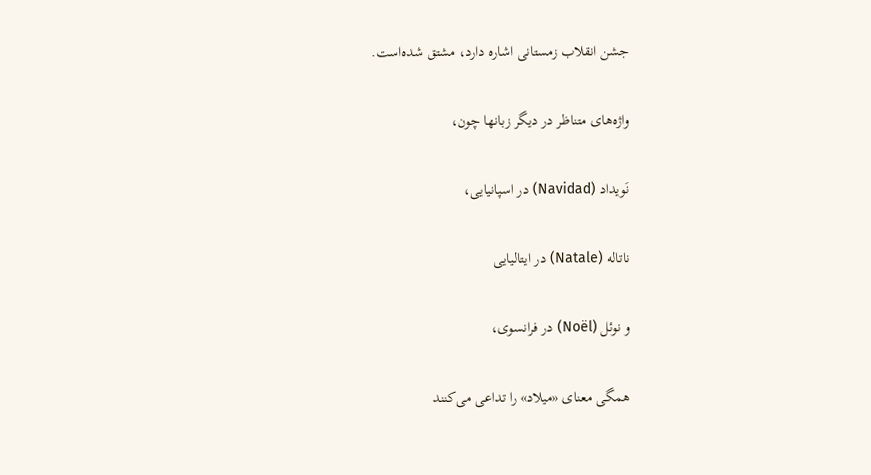جشن انقلاب زمستانی اشاره دارد، مشتق شده‌است.

واژه‌های متناظر در دیگر زبانها چون،

نَویداد (Navidad) در اسپانیایی،

ناتاله (Natale) در ایتالیایی

و نوئل (Noël) در فرانسوی،

همگی معنای «میلاد» را تداعی می‌کنند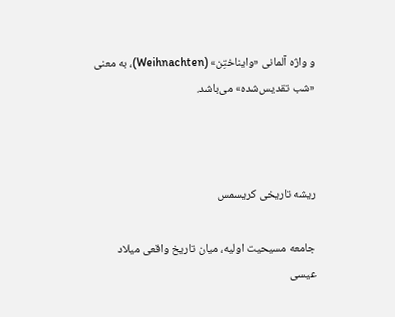و واژه آلمانی «وایناختِن» (Weihnachten)، به معنی «شب تقدیس‌شده» می‌باشد.



ریشه تاریخی کریسمس

جامعه مسیحیت اولیه، میان تاریخ واقعی میلاد عیسی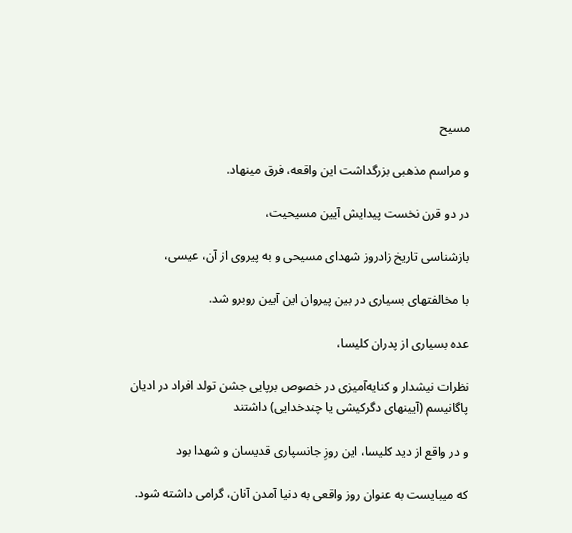مسیح

و مراسم مذهبی بزرگداشت این واقعه، فرق مینهاد.

در دو قرن نخست پیدایش آیین مسیحیت،

بازشناسی تاریخ زادروز شهدای مسیحی و به پیروی از آن، عیسی،

با مخالفتهای بسیاری در بین پیروان این آیین روبرو شد.

عده بسیاری از پدران کلیسا،

نظرات نیشدار و کنایه‌آمیزی در خصوص برپایی جشن تولد افراد در ادیان پاگانیسم (آیینهای دگرکیشی یا چندخدایی) داشتند

و در واقع از دید کلیسا، این روزِ جانسپاری قدیسان و شهدا بود

که میبایست به عنوان روز واقعی به دنیا آمدن آنان، گرامی داشته شود.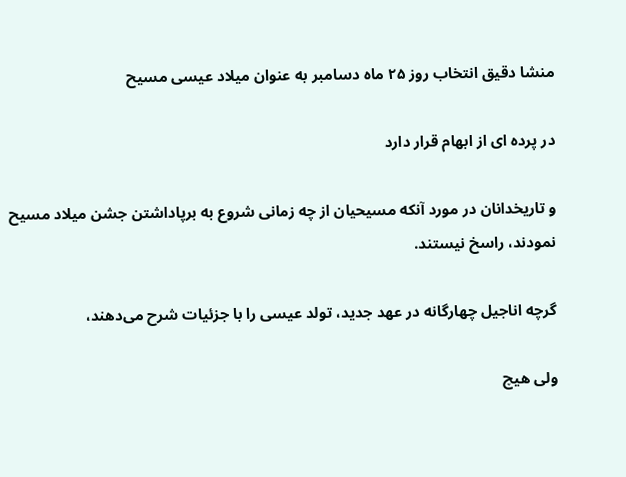منشا دقیق انتخاب روز ۲۵ ماه دسامبر به عنوان میلاد عیسی مسیح

در پرده ای از ابهام قرار دارد

و تاریخدانان در مورد آنکه مسیحیان از چه زمانی شروع به برپاداشتن جشن میلاد مسیح نمودند، راسخ نیستند.

گرچه اناجیل چهارگانه در عهد جدید، تولد عیسی را با جزئیات شرح می‌دهند،

ولی هیچ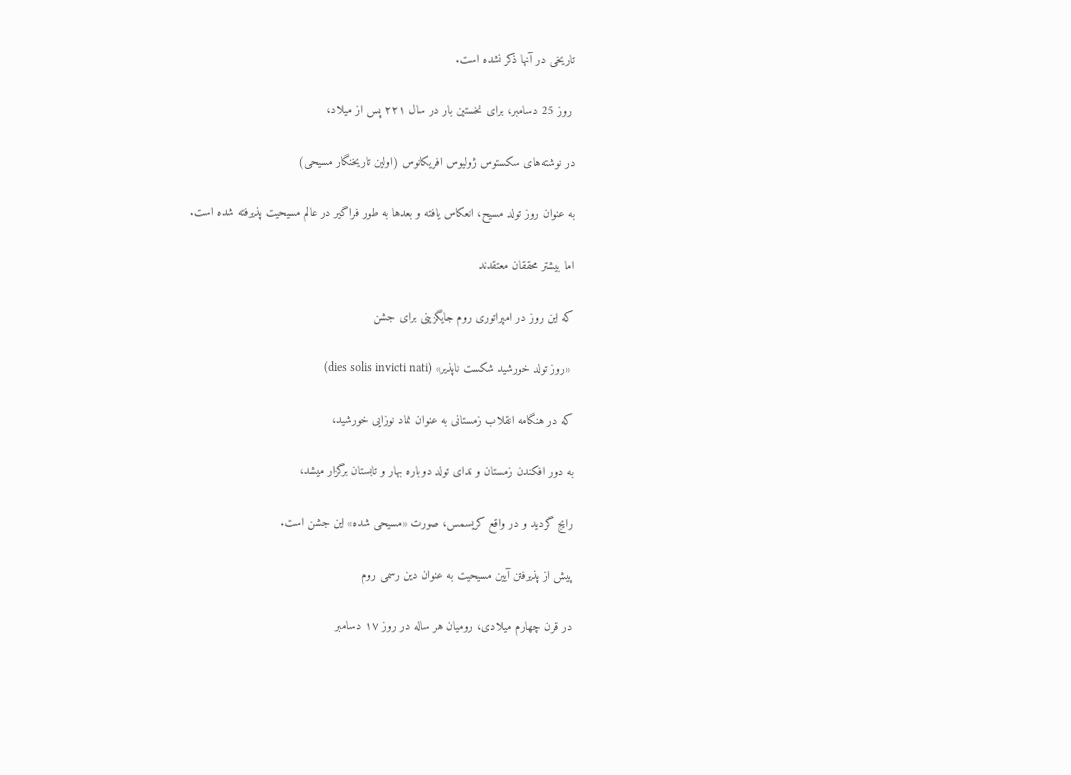تاریخی در آنها ذکر نشده است.

 روز 25 دسامبر، برای نخستین بار در سال ۲۲۱ پس از میلاد،

در نوشته‌های سکستوس ژولیوس افریکانوس (اولین تاریخنگار مسیحی)

به عنوان روز تولد مسیح، انعکاس یافته و بعدها به طور فراگیر در عالم مسیحیت پذیرفته شده است.

اما بیشتر محققان معتقدند

که این روز در امپراتوری روم جایگزینی برای جشن

 «روز تولد خورشید شکست ناپذیر» (dies solis invicti nati)

که در هنگامه انقلاب زمستانی به عنوان نماد نوزایی خورشید،

به دور افکندن زمستان و ندای تولد دوباره بهار و تابستان برگزار میشد،

رایج گردید و در واقع کریسمس، صورت «مسیحی شده» این جشن است.

پیش از پذیرفتن آیین مسیحیت به عنوان دین رسمی روم

در قرن چهارم میلادی، رومیان هر ساله در روز ۱۷ دسامبر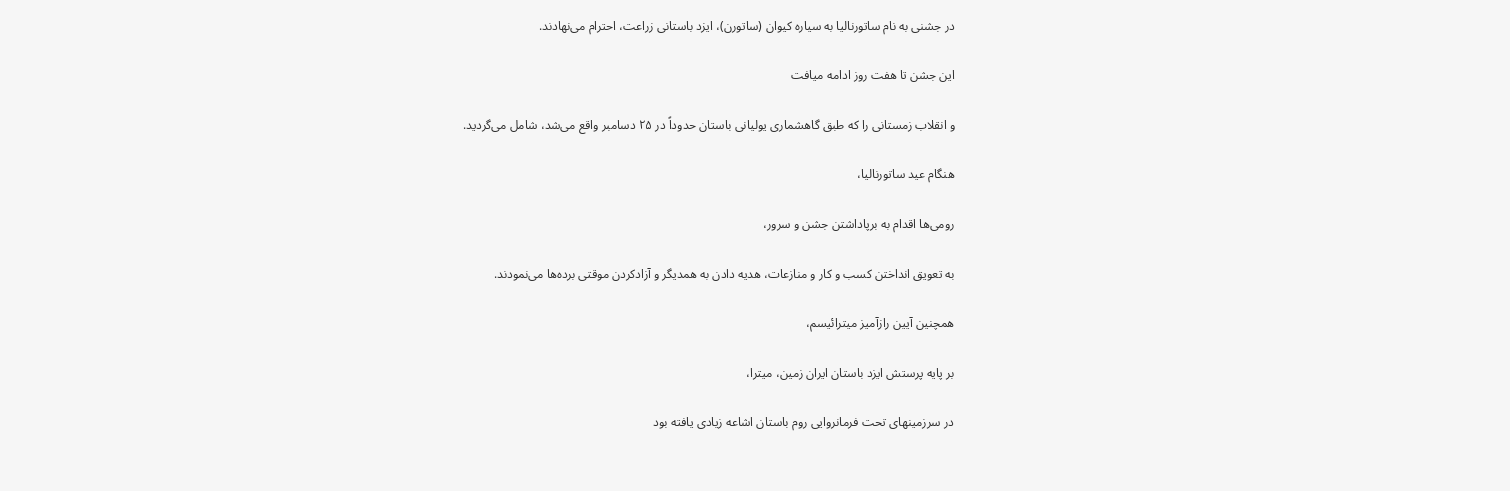در جشنی به نام ساتورنالیا به سیاره کیوان (ساتورن)، ایزد باستانی زراعت، احترام می‌نهادند.

این جشن تا هفت روز ادامه میافت

و انقلاب زمستانی را که طبق گاهشماری یولیانی باستان حدوداً در ۲۵ دسامبر واقع می‌شد، شامل می‌گردید.

هنگام عید ساتورنالیا،

رومی‌ها اقدام به برپاداشتن جشن و سرور،

به تعویق انداختن کسب و کار و منازعات، هدیه دادن به همدیگر و آزادکردن موقتی برده‌ها می‌نمودند.

همچنین آیین رازآمیز میترائیسم،

بر پایه پرستش ایزد باستان ایران زمین، میترا،

در سرزمینهای تحت فرمانروایی روم باستان اشاعه زیادی یافته بود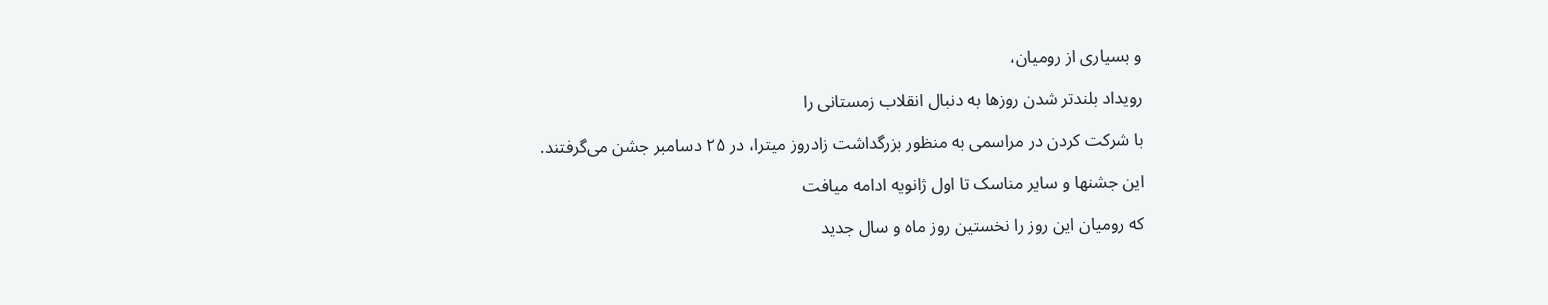و بسیاری از رومیان،

رویداد بلندتر شدن روزها به دنبال انقلاب زمستانی را

با شرکت کردن در مراسمی به منظور بزرگداشت زادروز میترا، در ۲۵ دسامبر جشن می‌گرفتند.

این جشنها و سایر مناسک تا اول ژانویه ادامه میافت

که رومیان این روز را نخستین روز ماه و سال جدید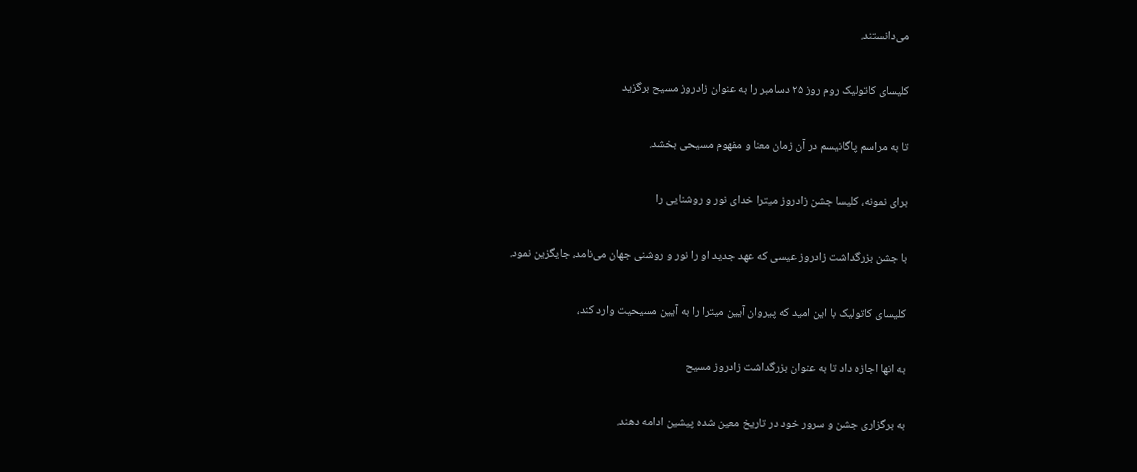می‌دانستند.

کلیسای کاتولیک روم روز ۲۵ دسامبر را به عنوان زادروز مسیح برگزید

تا به مراسم پاگانیسم در آن زمان معنا و مفهوم مسیحی بخشد.

برای نمونه، کلیسا جشن زادروز میترا خدای نور و روشنایی را

با جشن بزرگداشت زادروز عیسی که عهد جدید او را نور و روشنی جهان می‌نامد، جایگزین نمود.

کلیسای کاتولیک با این امید که پیروان آیین میترا را به آیین مسیحیت وارد کند،

به انها اجازه داد تا به عنوان بزرگداشت زادروز مسیح

به برگزاری جشن و سرور خود در تاریخ معین شده پیشین ادامه دهند.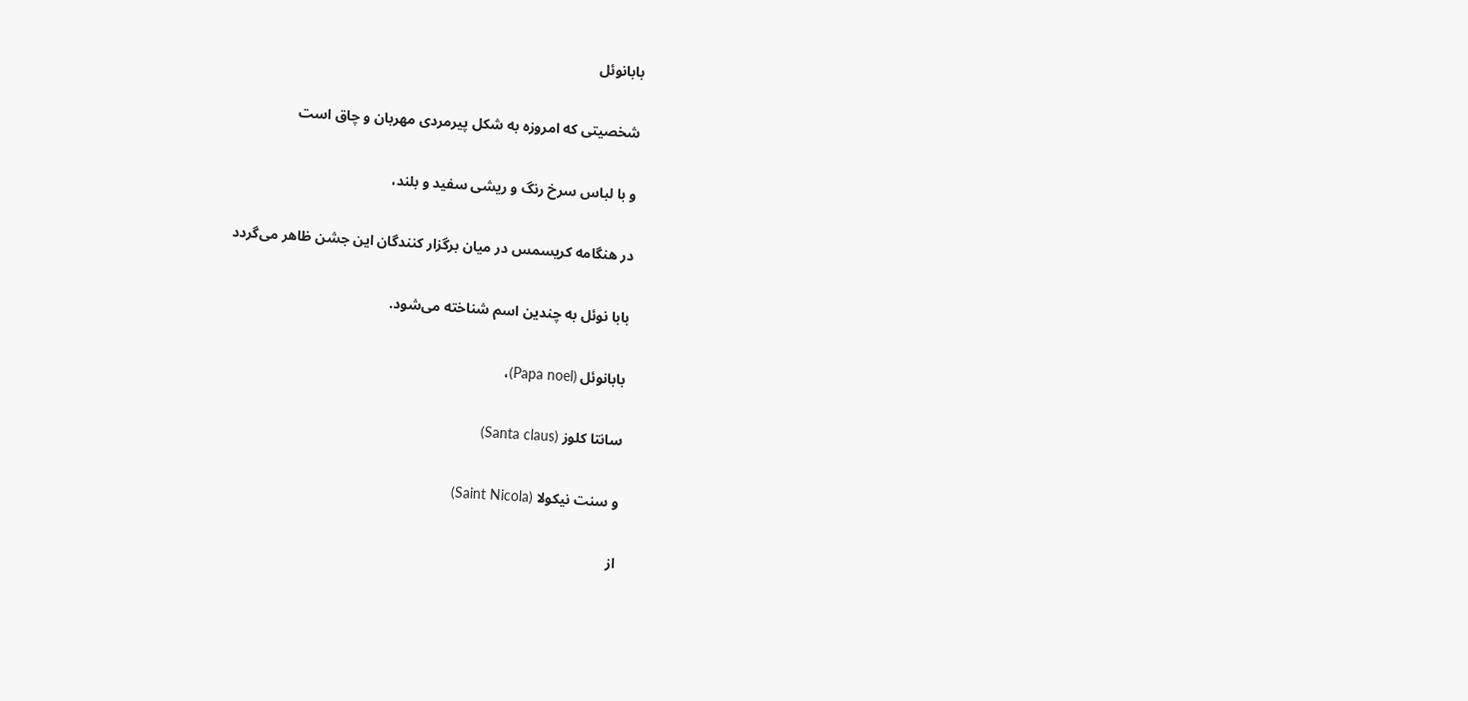بابانوئل

شخصیتی که امروزه به شکل پیرمردی مهربان و چاق است

و با لباس سرخ رنگ و ریشی سفید و بلند،

در هنگامه کریسمس در میان برگزار کنندگان این جشن ظاهر می‌گردد

بابا نوئل به چندین اسم شناخته می‌شود.

بابانوئل (Papa noel)،

سانتا کلوز (Santa claus)

و سنت نیکولا (Saint Nicola)

از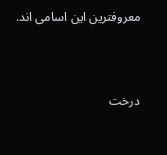معروفترین این اسامی اند.



درخت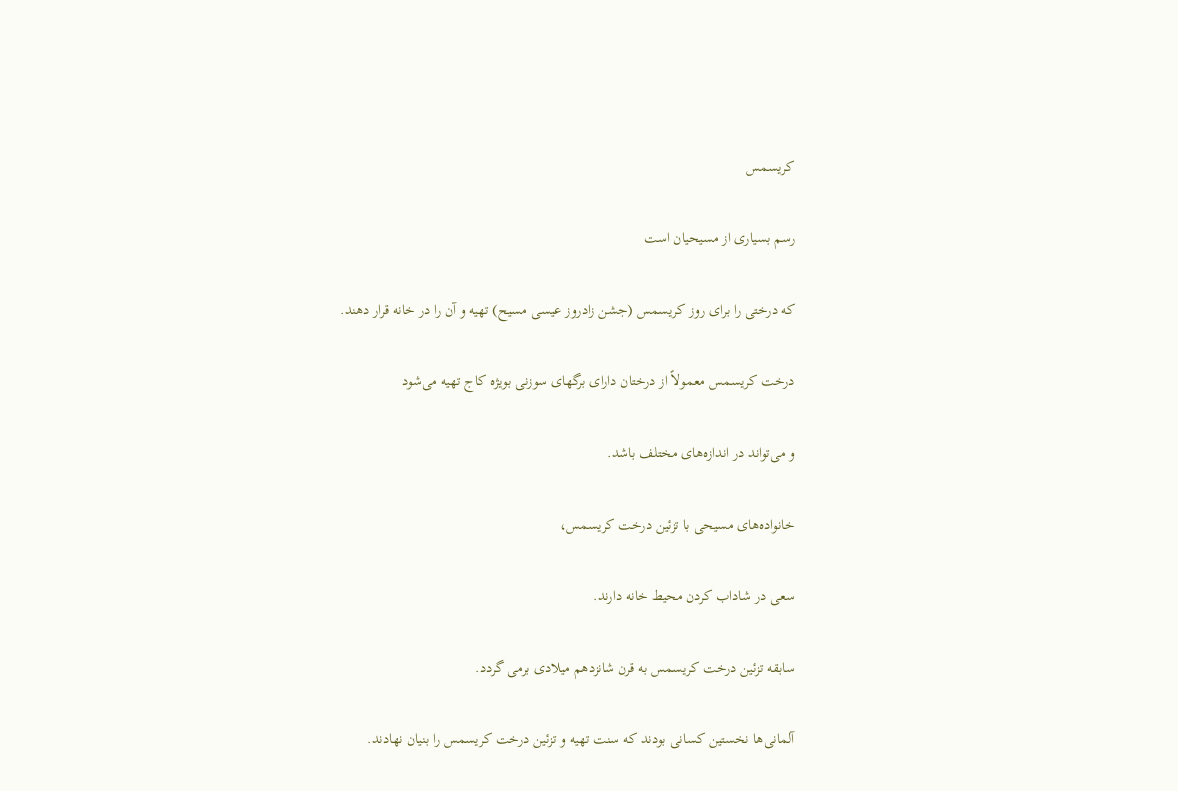کریسمس

رسم بسیاری از مسیحیان است

که درختی را برای روز کریسمس (جشن زادروز عیسی مسیح) تهیه و آن را در خانه قرار دهند.

درخت کریسمس معمولاً از درختان دارای برگهای سوزنی بویژه کاج تهیه می‌شود

و می‌تواند در اندازه‌های مختلف باشد.

خانواده‌های مسیحی با تزئین درخت کریسمس،

سعی در شاداب کردن محیط خانه دارند.

سابقه تزئین درخت کریسمس به قرن شانزدهم میلادی برمی گردد.

آلمانی‌ها نخستین کسانی بودند که سنت تهیه و تزئین درخت کریسمس را بنیان نهادند.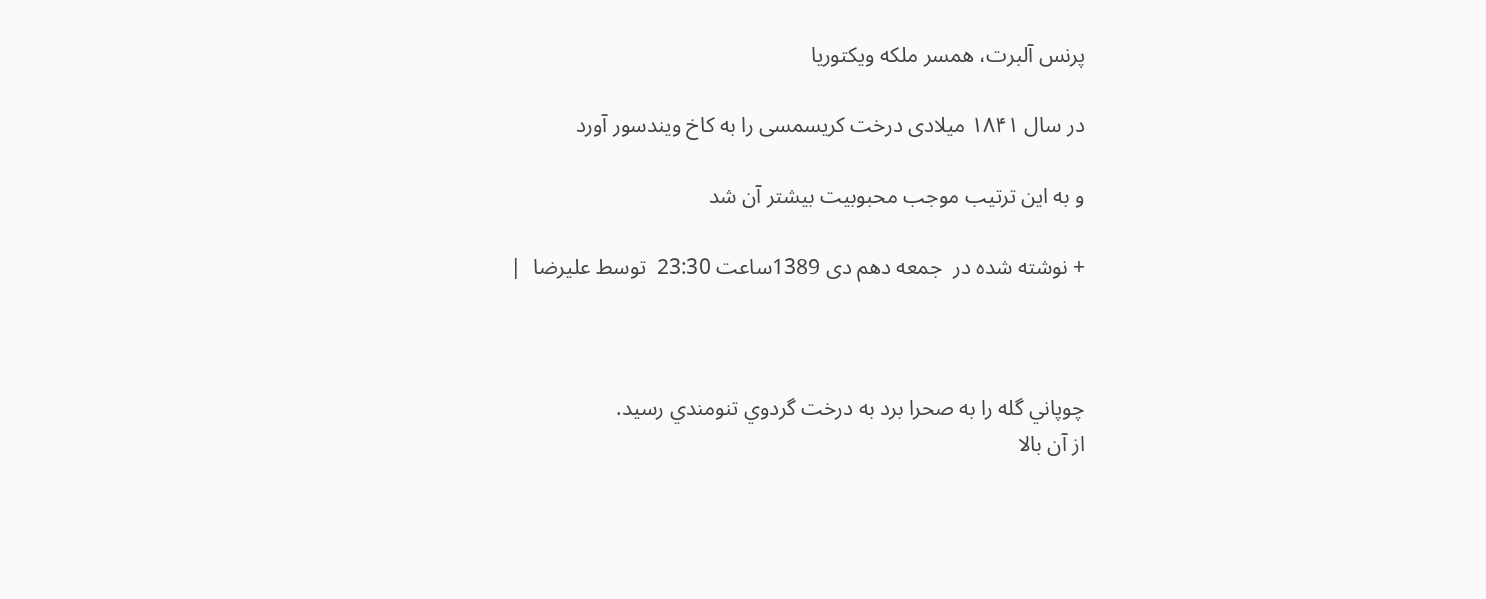پرنس آلبرت، همسر ملکه ویکتوریا

در سال ۱۸۴۱ میلادی درخت کریسمسی را به کاخ ویندسور آورد

و به این ترتیب موجب محبوبیت بیشتر آن شد

+ نوشته شده در  جمعه دهم دی 1389ساعت 23:30  توسط علیرضا  |



چوپاني گله را به صحرا برد به درخت گردوي تنومندي رسيد.
از آن بالا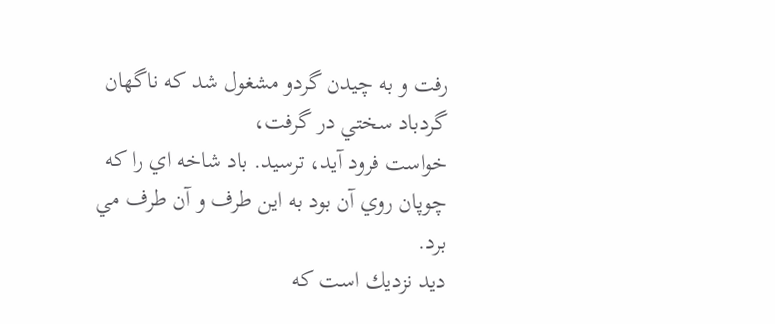رفت و به چيدن گردو مشغول شد كه ناگهان گردباد سختي در گرفت،
خواست فرود آيد، ترسيد. باد شاخه اي را كه چوپان روي آن بود به اين طرف و آن طرف مي برد.
ديد نزديك است كه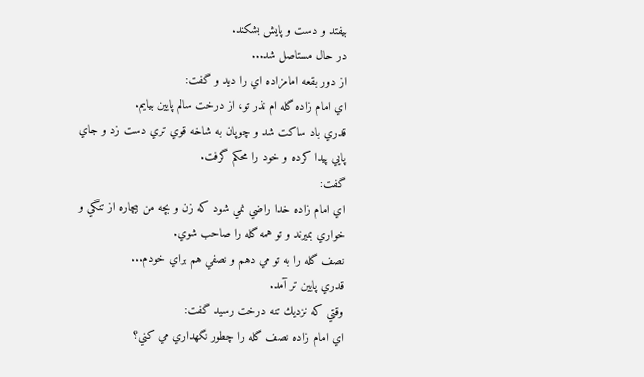بيفتد و دست و پايش بشكند.
در حال مستاصل شد...
از دور بقعه امامزاده اي را ديد و گفت:
اي امام زاده گله ام نذر تو، از درخت سالم پايين بيايم.
قدري باد ساكت شد و چوپان به شاخه قوي تري دست زد و جاي پايي پيدا كرده و خود را محكم گرفت.
گفت:
اي امام زاده خدا راضي نمي شود كه زن و بچه من بيچاره از تنگي و خواري بميرند و تو همه گله را صاحب شوي.
نصف گله را به تو مي دهم و نصفي هم براي خودم...
قدري پايين تر آمد.
وقتي كه نزديك تنه درخت رسيد گفت:
اي امام زاده نصف گله را چطور نگهداري مي كني؟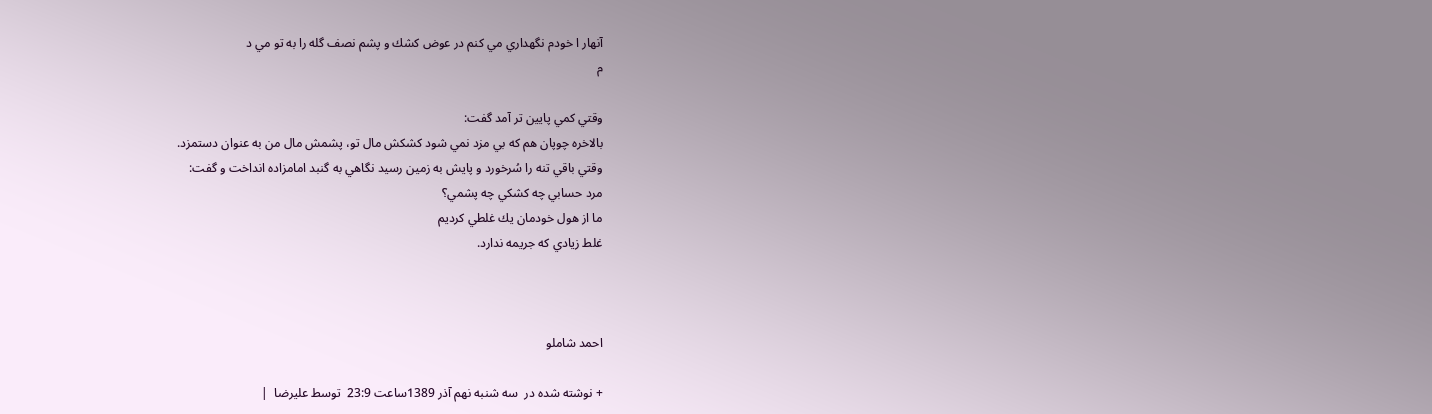آنهار ا خودم نگهداري مي كنم در عوض كشك و پشم نصف گله را به تو مي د
م

وقتي كمي پايين تر آمد گفت:
بالاخره چوپان هم كه بي مزد نمي شود كشكش مال تو، پشمش مال من به عنوان دستمزد.
وقتي باقي تنه را سُرخورد و پايش به زمين رسيد نگاهي به گنبد امامزاده انداخت و گفت:
مرد حسابي چه كشكي چه پشمي؟
ما از هول خودمان يك غلطي كرديم
غلط زيادي كه جريمه ندارد.



احمد شاملو

+ نوشته شده در  سه شنبه نهم آذر 1389ساعت 23:9  توسط علیرضا  |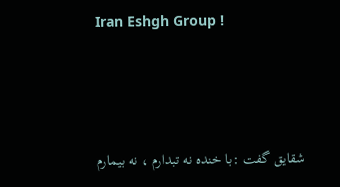Iran Eshgh Group !



شقایق گفت :با خنده نه تبدارم ، نه بیمارم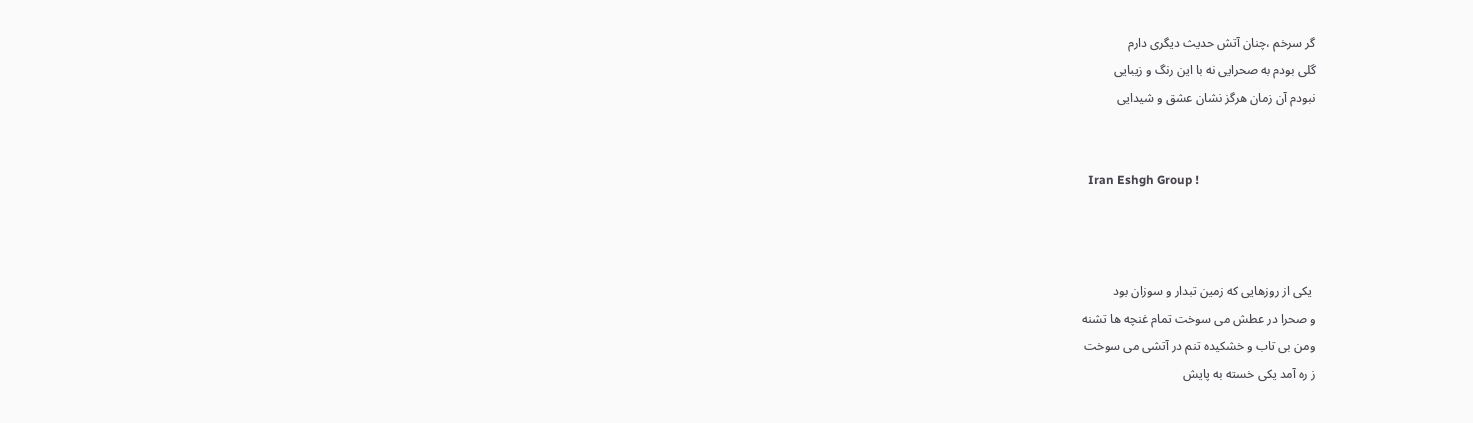گر سرخم ،چنان آتش حدیث دیگری دارم
گلی بودم به صحرایی نه با این رنگ و زیبایی
نبودم آن زمان هرگز نشان عشق و شیدایی


  Iran Eshgh Group !



 یکی از روزهایی که زمین تبدار و سوزان بود
و صحرا در عطش می سوخت تمام غنچه ها تشنه
ومن بی تاب و خشکیده تنم در آتشی می سوخت
ز ره آمد یکی خسته به پایش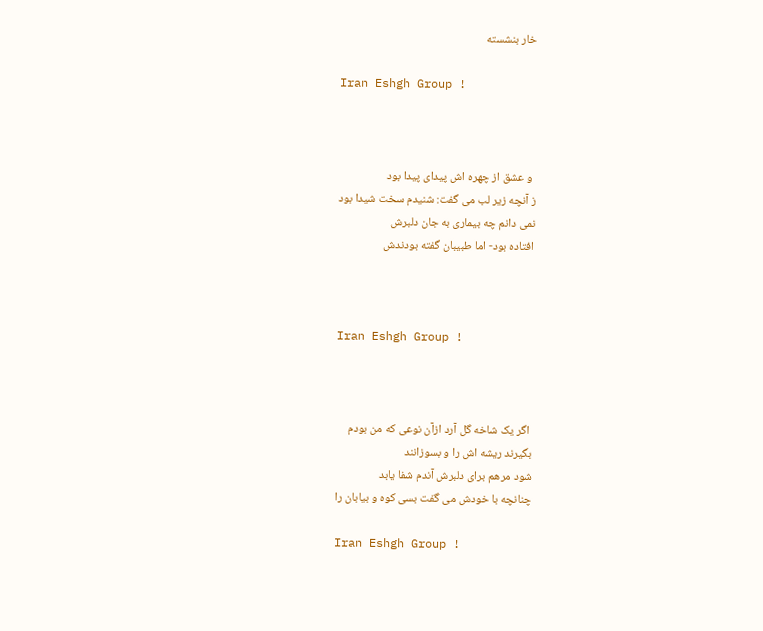خار بنشسته

Iran Eshgh Group !



 و عشق از چهره اش پیدای پیدا بود
ز آنچه زیر لب می گفت: شنیدم سخت شیدا بود
نمی دانم چه بیماری به جان دلبرش
افتاده بود- اما طبیبان گفته بودندش



Iran Eshgh Group !



 اگر یک شاخه گل آرد ازآن نوعی که من بودم
بگیرند ریشه اش را و بسوزانند
شود مرهم برای دلبرش آندم شفا یابد
چنانچه با خودش می گفت بسی کوه و بیابان را

Iran Eshgh Group !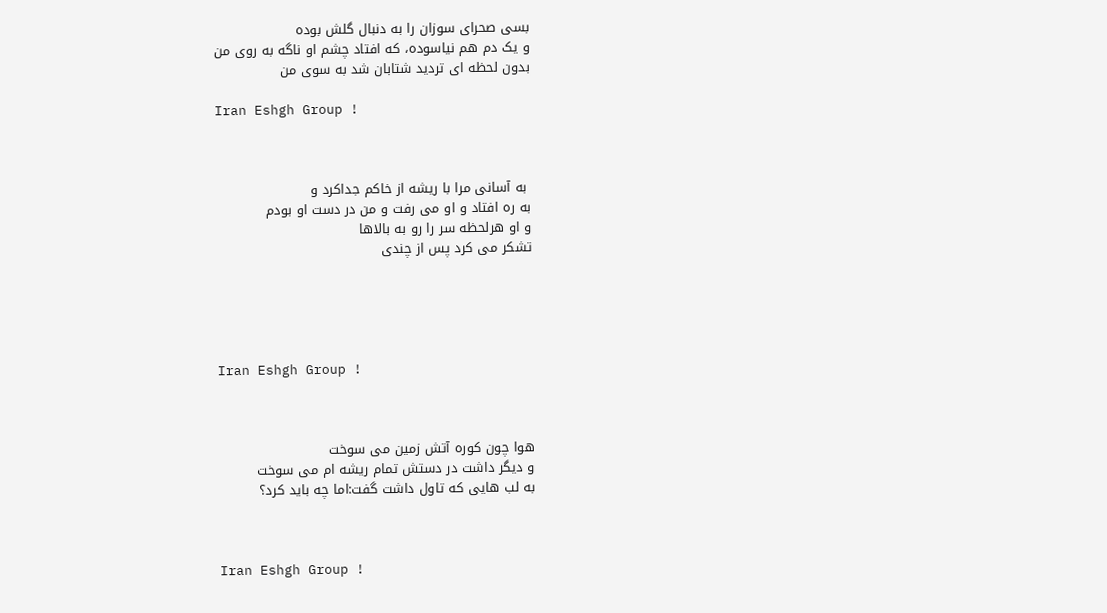بسی صحرای سوزان را به دنبال گلش بوده
و یک دم هم نیاسوده، که افتاد چشم او ناگه به روی من
بدون لحظه ای تردید شتابان شد به سوی من

Iran Eshgh Group !



 به آسانی مرا با ریشه از خاکم جداکرد و
به ره افتاد و او می رفت و من در دست او بودم
و او هرلحظه سر را رو به بالاها
تشکر می کرد پس از چندی





Iran Eshgh Group !



هوا چون کوره آتش زمین می سوخت
و دیگر داشت در دستش تمام ریشه ام می سوخت
به لب هایی که تاول داشت گفت:اما چه باید کرد؟



Iran Eshgh Group !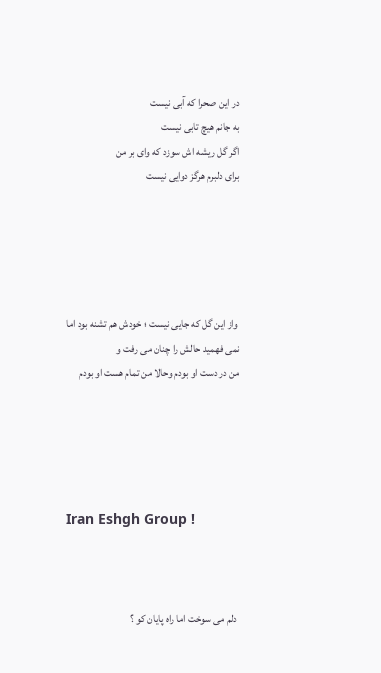در این صحرا که آبی نیست
به جانم هیچ تابی نیست
اگر گل ریشه اش سوزد که وای بر من
برای دلبرم هرگز دوایی نیست





 واز این گل که جایی نیست ؛ خودش هم تشنه بود اما
نمی فهمید حالش را چنان می رفت و
من در دست او بودم وحالا من تمام هست او بودم





Iran Eshgh Group !



 دلم می سوخت اما راه پایان کو ؟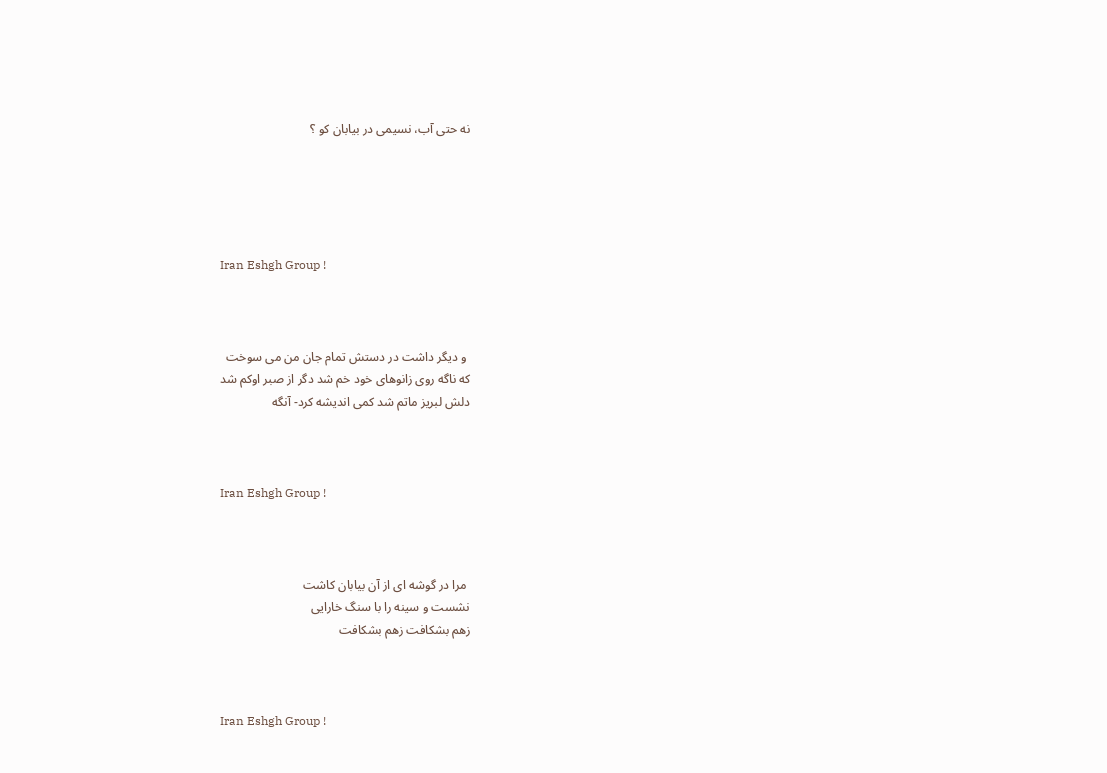نه حتی آب، نسیمی در بیابان کو ؟





Iran Eshgh Group !



 و دیگر داشت در دستش تمام جان من می سوخت
که ناگه روی زانوهای خود خم شد دگر از صبر اوکم شد
دلش لبریز ماتم شد کمی اندیشه کرد- آنگه



Iran Eshgh Group !



 مرا در گوشه ای از آن بیابان کاشت
نشست و سینه را با سنگ خارایی
زهم بشکافت زهم بشکافت



Iran Eshgh Group !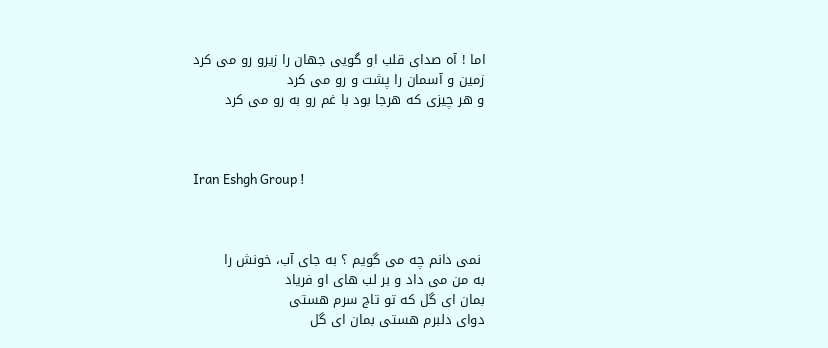اما ! آه صدای قلب او گویی جهان را زیرو رو می کرد
زمین و آسمان را پشت و رو می کرد
و هر چیزی که هرجا بود با غم رو به رو می کرد



Iran Eshgh Group !



 نمی دانم چه می گویم ؟ به جای آب، خونش را
به من می داد و بر لب های او فریاد
بمان ای گل که تو تاج سرم هستی
دوای دلبرم هستی بمان ای گل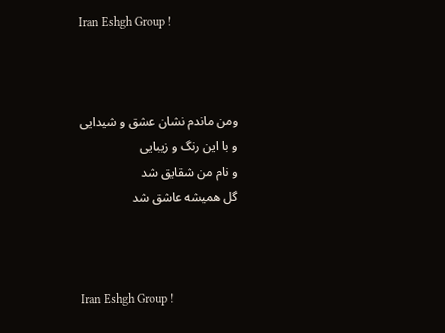Iran Eshgh Group !



ومن ماندم نشان عشق و شیدایی
و با این رنگ و زیبایی
و نام من شقایق شد
گل همیشه عاشق شد



Iran Eshgh Group !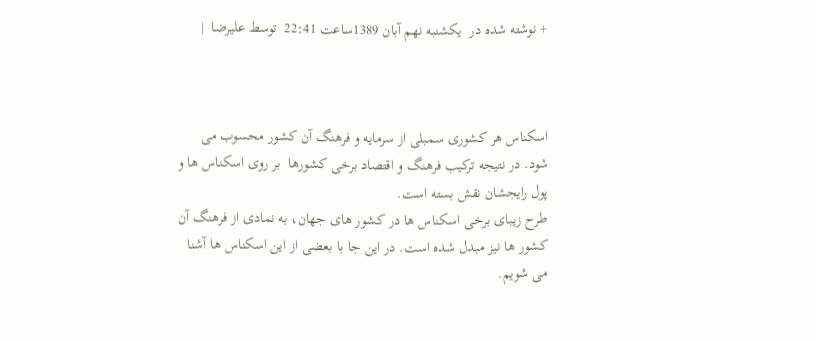+ نوشته شده در  یکشنبه نهم آبان 1389ساعت 22:41  توسط علیرضا  |



اسکناس هر کشوری سمبلی از سرمایه و فرهنگ آن کشور محسوب می شود. در نتیجه ترکیب فرهنگ و اقتصاد برخی کشورها  بر روی اسکناس ها و پول رایجشان نقش بسته است.
طرح زیبای برخی اسکناس ها در کشور های جهان، به نمادی از فرهنگ آن کشور ها نیز مبدل شده است. در این جا با بعضی از این اسکناس ها آشنا می شویم.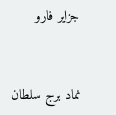جزایر فارو


نماد برج سلطان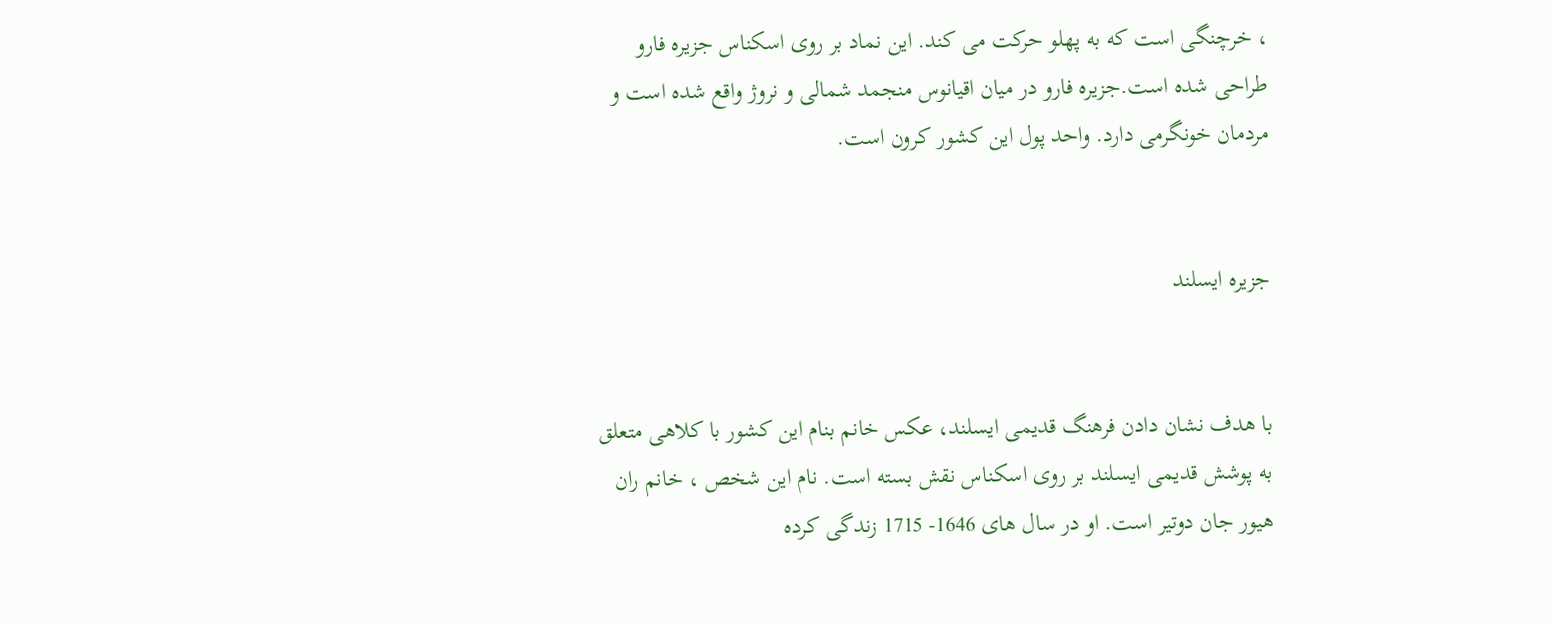، خرچنگی است که به پهلو حرکت می کند. این نماد بر روی اسکناس جزیره فارو طراحی شده است.جزیره فارو در میان اقیانوس منجمد شمالی و نروژ واقع شده است و مردمان خونگرمی دارد. واحد پول این کشور کرون است.


جزیره ایسلند


با هدف نشان دادن فرهنگ قدیمی ایسلند، عکس خانم بنام این کشور با کلاهی متعلق به پوشش قدیمی ایسلند بر روی اسکناس نقش بسته است. نام این شخص ، خانم ران هیور جان دوتیر است. او در سال های 1646- 1715 زندگی کرده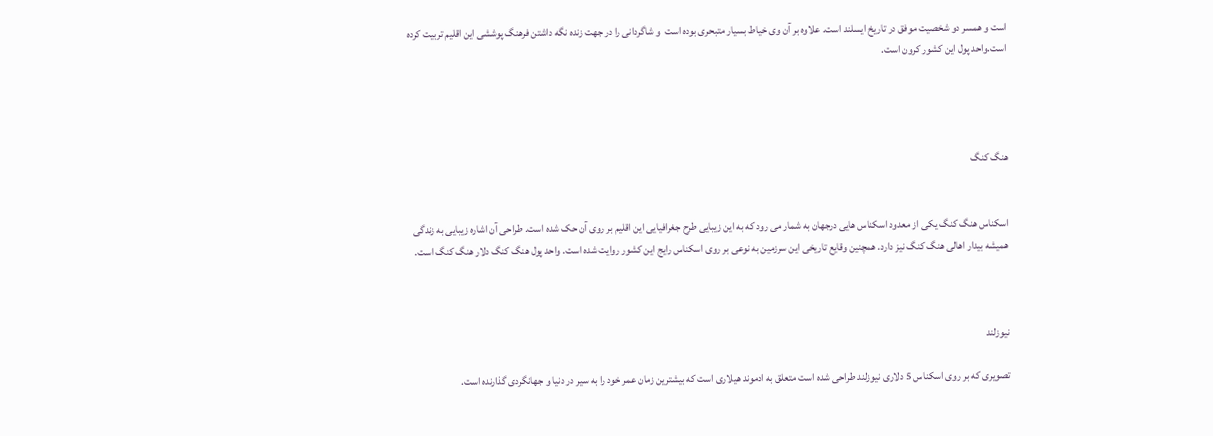است و همسر دو شخصیت موفق در تاریخ ایسلند است. علاوه بر آن وی خیاط بسیار متبحری بوده است  و شاگردانی را در جهت زنده نگه داشتن فرهنگ پوششی این اقلیم تربیت کرده است.واحد پول این کشور کرون است.




هنگ کنگ


اسکناس هنگ کنگ یکی از معدود اسکناس هایی درجهان به شمار می رود که به این زیبایی طرح جغرافیایی این اقلیم بر روی آن حک شده است. طراحی آن اشاره زیبایی به زندگی همیشه بیدار اهالی هنگ کنگ نیز دارد. همچنین وقایع تاریخی این سرزمین به نوعی بر روی اسکناس رایج این کشور روایت شده است. واحد پول هنگ کنگ دلار هنگ کنگ است.



نیوزلند

تصویری که بر روی اسکناس 5 دلاری نیوزلند طراحی شده است متعلق به ادموند هیلاری است که بیشترین زمان عمر خود را به سیر در دنیا و جهانگردی گذارنده است.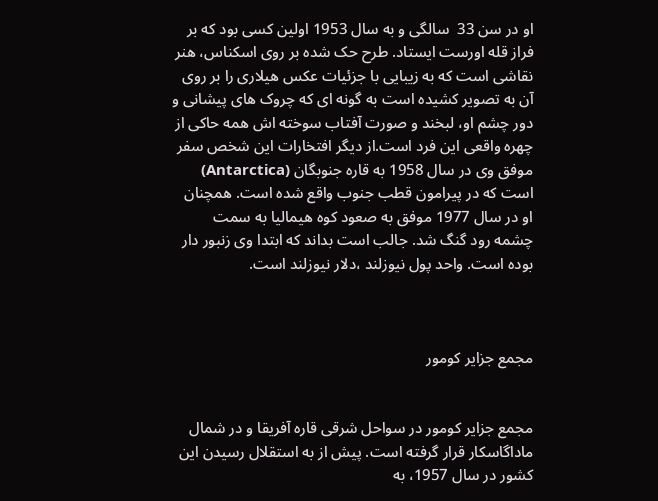او در سن 33  سالگی و به سال 1953 اولین کسی بود که بر فراز قله اورست ایستاد. طرح حک شده بر روی اسکناس، هنر نقاشی است که به زیبایی با جزئیات عکس هیلاری را بر روی آن به تصویر کشیده است به گونه ای که چروک های پیشانی و دور چشم او، لبخند و صورت آفتاب سوخته اش همه حاکی از چهره واقعی این فرد است.از دیگر افتخارات این شخص سفر موفق وی در سال 1958 به قاره جنوبگان (Antarctica) است که در پیرامون قطب جنوب واقع شده است. همچنان او در سال 1977 موفق به صعود کوه هیمالیا به سمت چشمه رود گنگ شد. جالب است بداند که ابتدا وی زنبور دار بوده است. واحد پول نیوزلند ،دلار نیوزلند است.



مجمع جزایر کومور


مجمع جزایر کومور در سواحل شرقی قاره آفریقا و در شمال ماداگاسکار قرار گرفته است. پیش از به استقلال رسیدن این کشور در سال 1957، به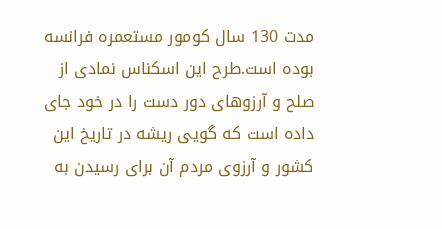مدت 130 سال کومور مستعمره فرانسه بوده است.طرح این اسکناس نمادی از صلح و آرزوهای دور دست را در خود جای داده است که گویی ریشه در تاریخ این کشور و آرزوی مردم آن برای رسیدن به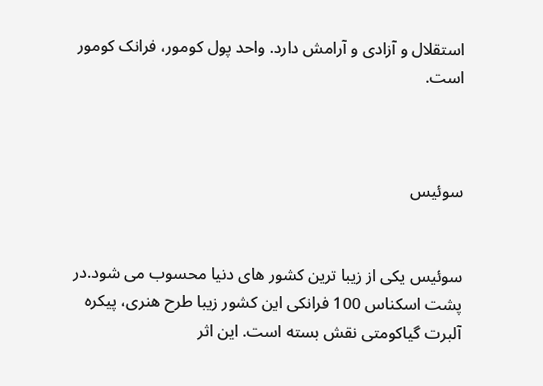استقلال و آزادی و آرامش دارد. واحد پول کومور، فرانک کومور است.



سوئیس


سوئیس یکی از زیبا ترین کشور های دنیا محسوب می شود.در پشت اسکناس 100 فرانکی این کشور زیبا طرح هنری، پیکره آلبرت گیاکومتی نقش بسته است. این اثر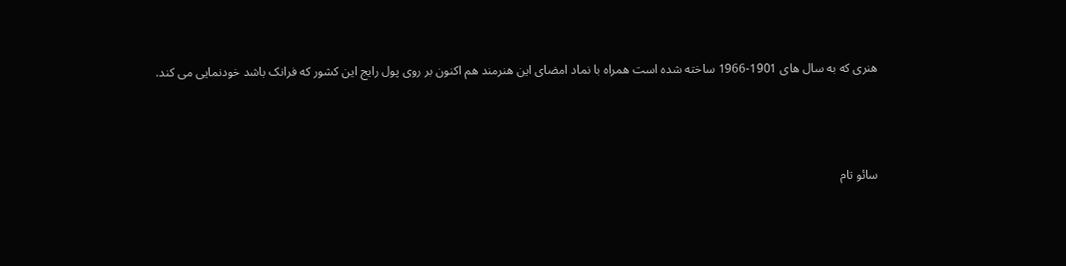هنری که به سال های 1901-1966 ساخته شده است همراه با نماد امضای این هنرمند هم اکنون بر روی پول رایج این کشور که فرانک باشد خودنمایی می کند.



سائو تام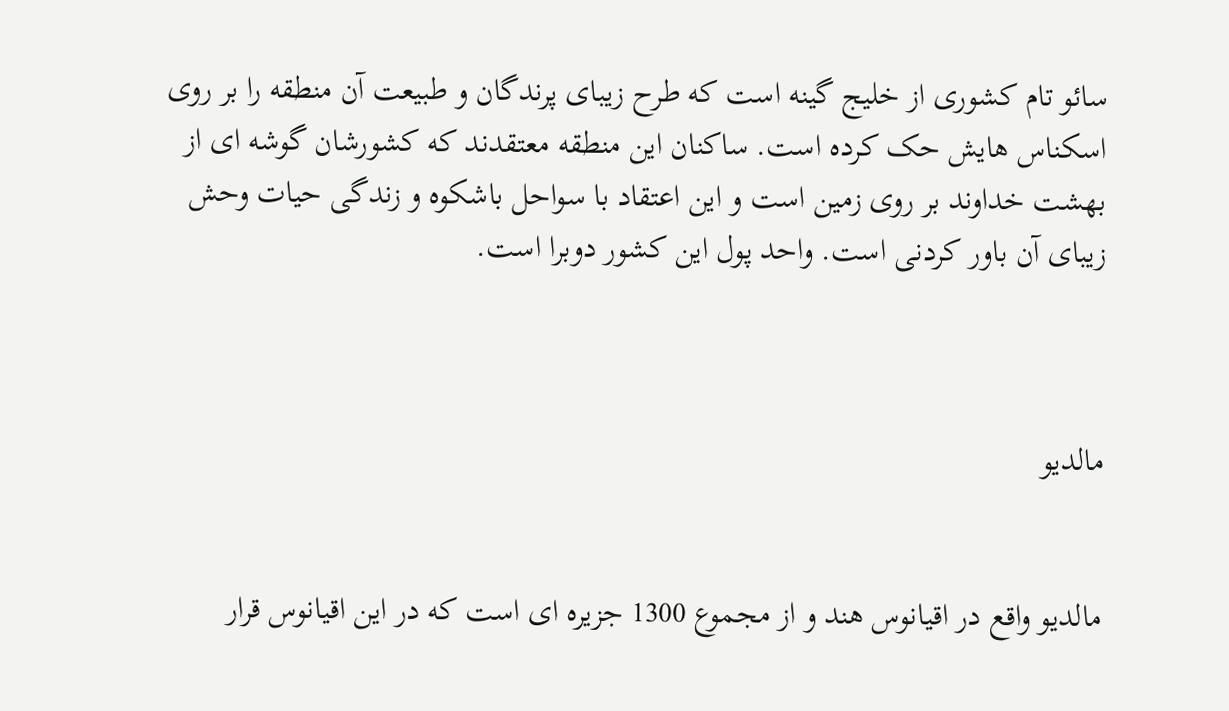سائو تام کشوری از خلیج گینه است که طرح زیبای پرندگان و طبیعت آن منطقه را بر روی اسکناس هایش حک کرده است. ساکنان این منطقه معتقدند که کشورشان گوشه ای از بهشت خداوند بر روی زمین است و این اعتقاد با سواحل باشکوه و زندگی حیات وحش زیبای آن باور کردنی است. واحد پول این کشور دوبرا است.



مالدیو


مالدیو واقع در اقیانوس هند و از مجموع 1300 جزیره ای است که در این اقیانوس قرار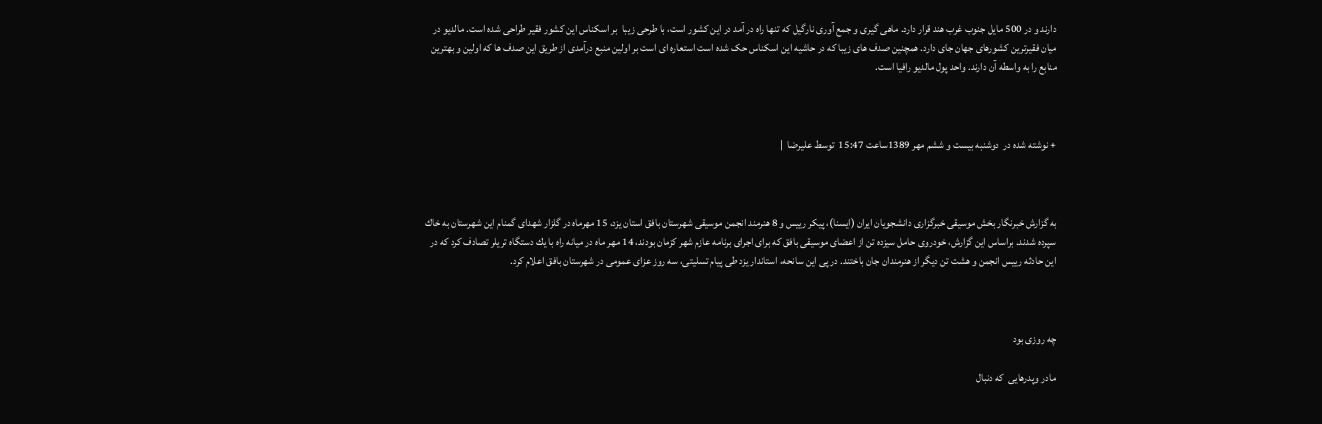دارند و در 500 مایل جنوب غرب هند قرار دارد. ماهی گیری و جمع آوری نارگیل که تنها راه در آمد در این کشور است، با طرحی زیبا  بر اسکناس این کشور فقیر طراحی شده است. مالدیو در میان فقیرترین کشورهای جهان جای دارد. همچنین صدف های زیبا که در حاشیه این اسکناس حک شده است استعاره ای است بر اولین منبع درآمدی از طریق این صدف ها که اولین و بهترین منابع را به واسطه آن دارند. واحد پول مالدیو رافیا است.



+ نوشته شده در  دوشنبه بیست و ششم مهر 1389ساعت 15:47  توسط علیرضا  |



به گزارش خبرنگار بخش موسیقی خبرگزاری دانشجویان ایران (ایسنا)، پیكر رییس و 8 هنرمند انجمن موسیقی شهرستان بافق استان یزد، 15 مهرماه در گلزار شهدای گمنام این شهرستان به خاك سپرده شدند. براساس این گزارش، خودروی حامل سیزده تن از اعضای موسیقی بافق كه برای اجرای برنامه عازم شهر کزمان بودند، 14 مهر ماه در میانه راه با یك دستگاه تریلر تصادف كرد كه در این حادثه رییس انجمن و هشت تن دیگر از هنرمندان جان باختند. در پی این سانحه، استاندار یزد طی پیام تسلیتی، سه روز عزای عمومی در شهرستان بافق اعلام كرد.



چه روزی بود

مادر وپدرهایی  که دنبال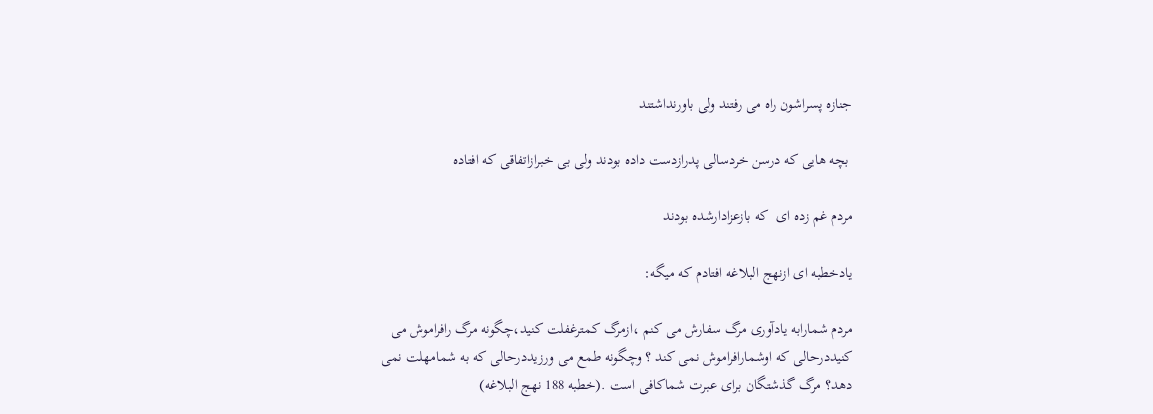جنازه پسراشون راه می رفتند ولی باورنداشتند

 بچه هایی که درسن خردسالی پدرازدست داده بودند ولی بی خبرازاتفاقی که افتاده

مردم غم زده ای  که بازعزادارشده بودند

یادخطبه ای ازنهج البلاغه افتادم که میگه:

مردم شمارابه یادآوری مرگ سفارش می کنم ،ازمرگ کمترغفلت کنید،چگونه مرگ رافراموش می کنیددرحالی که اوشمارافراموش نمی کند ؟ وچگونه طمع می ورزیددرحالی که به شمامهلت نمی دهد؟ مرگ گذشتگان برای عبرت شماکافی است .(خطبه 188 نهج البلاغه)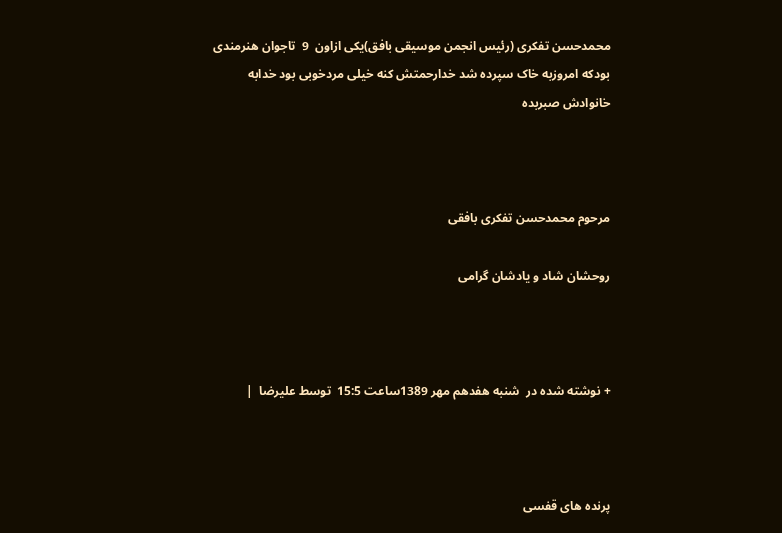محمدحسن تفکری (رئیس انجمن موسیقی بافق)یکی ازاون  9  تاجوان هنرمندی بودکه امروزبه خاک سپرده شد خدارحمتش کنه خیلی مردخوبی بود خدابه خانوادش صبربده



مرحوم محمدحسن تفکری بافقی

روحشان شاد و یادشان گرامی



+ نوشته شده در  شنبه هفدهم مهر 1389ساعت 15:5  توسط علیرضا  |



پرنده های قفسی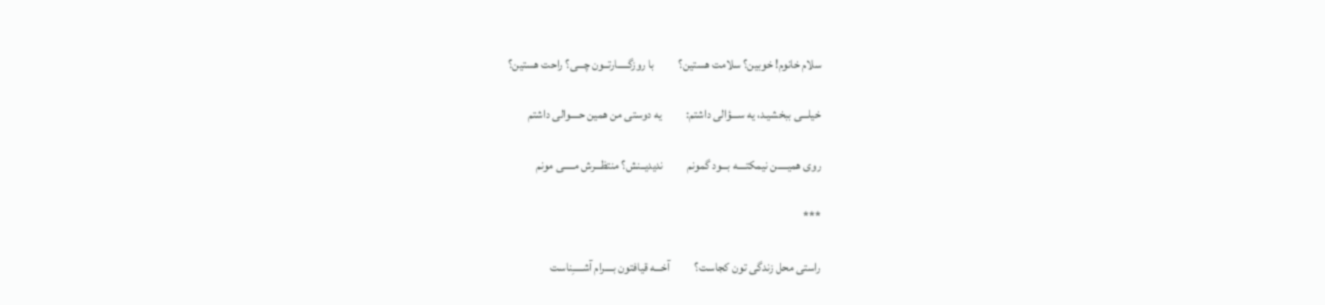سلام خانوم! خوبین؟ سلامت هستین؟          با روزگـــــارتــون چـــی؟ راحت هستین؟

خیلـــی ببخشیـد، یه ســـؤالی داشتم:          یه دوستی من همین حــــوالی داشتم

روی همیـــــن نیمکتــــه بـــود گمونم          ندیدیــنش؟ منتظـــرش مـــــی مونم

***

راستی محل زندگی تون کجاست؟          آخـــه قیافتون بــــرام آشـــــِناست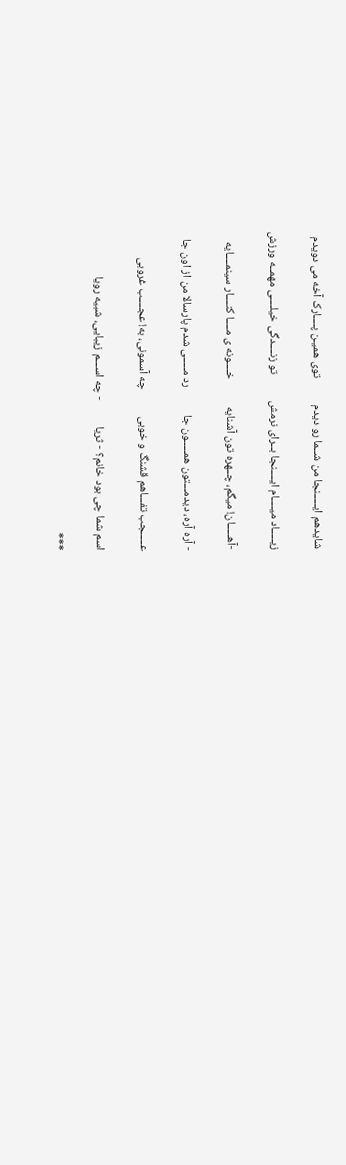شایدهم ایـــــنجا من شــما رو دیدم          توی همیـن پــــارک آخه می دویدم

زیـــــاد میــــام ایــــنجا بــرای نرمش          تو زنــــدگی خیلــــی مهمــه ورزش

-آهـــــان! میگم، چــهره تون آشنایه          خــــونه ی مــــا کنــــار سینمــــایه

- آره آره، دیدمـــتون همـــــون جا          رد مـــــی شدم پارسالا من از اون جا

عـــــجب تفـــاهم قشنگ و خوبی          چه آسمونی، به! عجــــب غروبی

اسم شما چی بود خانم؟ - ثریا          - چه اســـم زیبایی، شبیه رویا

***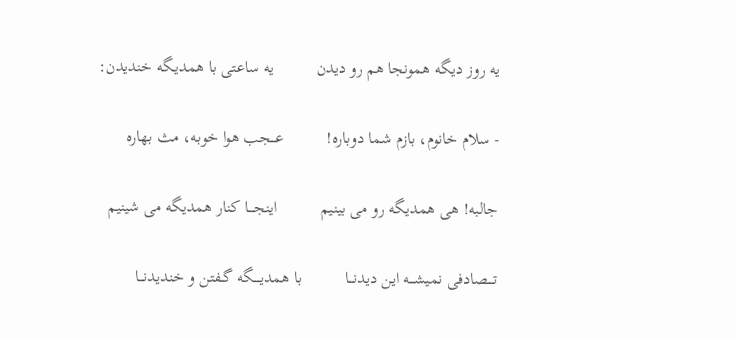یه روز دیگه همونجا هم رو دیدن          یه ساعتی با همدیـگه خندیدن:

- سلام خانوم، بازم شما دوباره!          عـــجب هوا خوبه، مث بهاره

جالبه! هی همدیگه رو می بینیم          اینجــــا کنار همدیگه می شینیم

تــــصادفی نمیشـــه این دیدنـــا          با همدیــــگه گــفتن و خندیدنـــا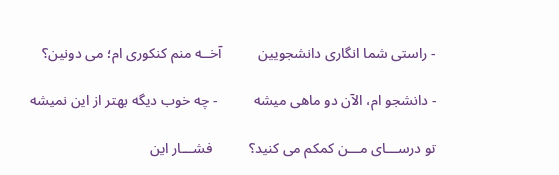- راستی شما انگاری دانشجویین          آخــه منم کنکوری ام؛ می دونین؟

- دانشجو ام، الآن دو ماهی میشه          - چه خوب دیگه بهتر از این نمیشه

تو درســـای مـــن کمکم می کنید؟          فشـــار این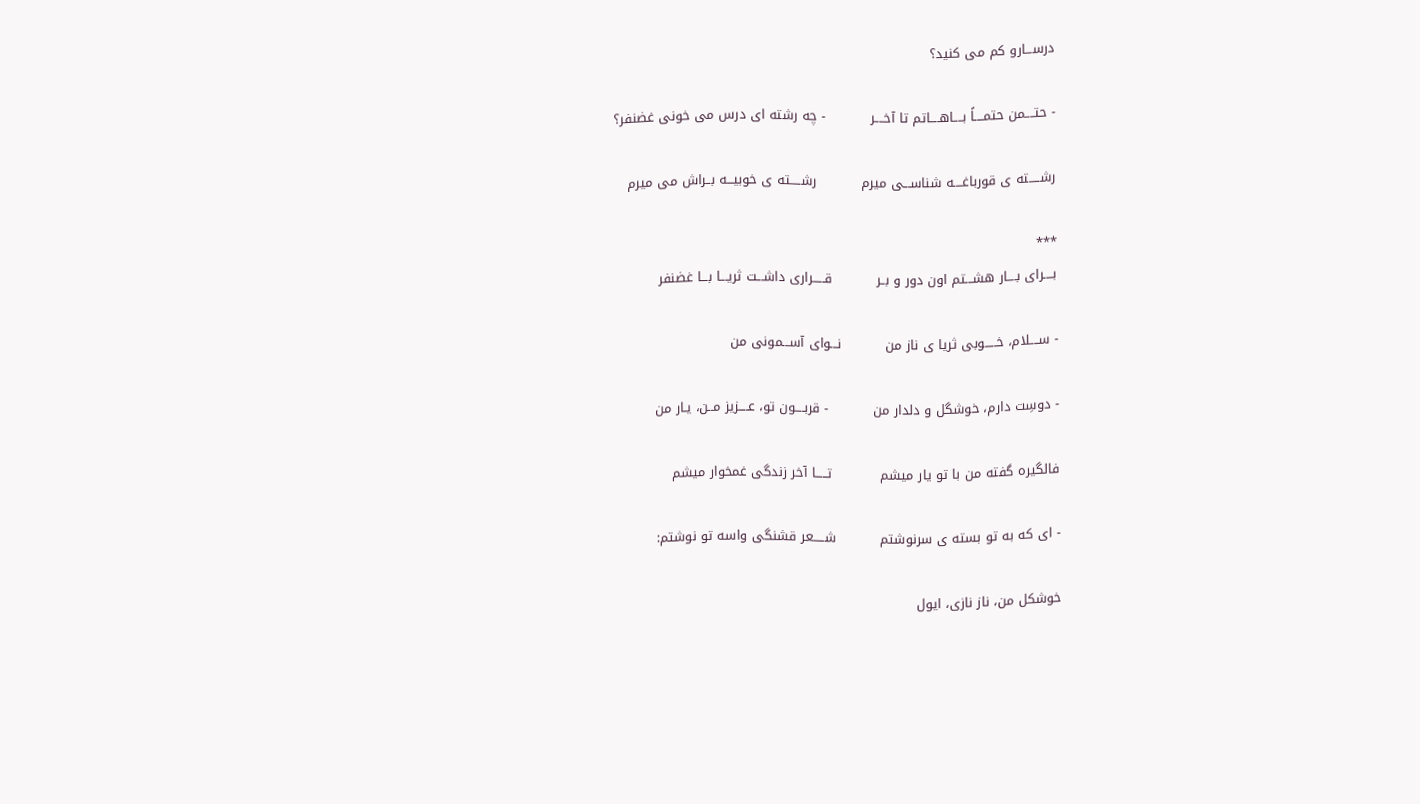درســـارو کم می کنید؟

- حتــــمن حتمــــاً بــــاهــــاتم تا آخــــر          - چه رشته ای درس می خونی غضنفر؟

رشـــــته ی قورباغــــه شناســـی میرم          رشـــــته ی خوبیـــه بــراش می میرم

***
بــــرای بــــار هشـــتم اون دور و بــر          قـــــراری داشـــت ثریـــا بـــا غضنفر

- ســــلام، خـــــوبی ثریا ی ناز من          نـــوای آســـمونی من

- دوسِت دارم، خوشگل و دلدار من          - قربــــون تو، عــــزیز مــن، یـار من

فالگیره گفته من با تو یار میشم           تـــــا آخر زندگی غمخوار میشم

- ای که به تو بسته ی سرنوشتم          شـــــعر قشنگی واسه تو نوشتم:

خوشکل من، ناز نازی، ایول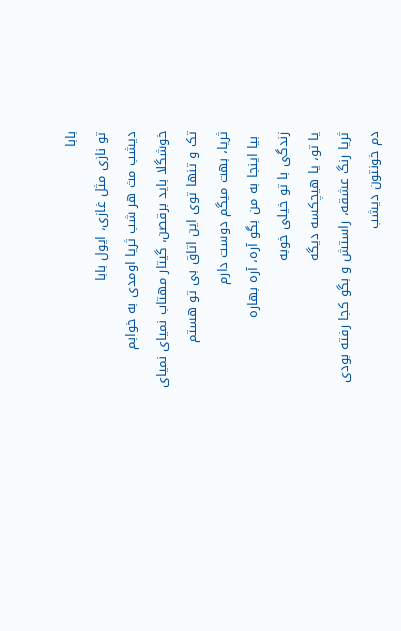بابا
تو نازی مثل غازی، ایول بابا
دیشب مث هر شب ثریا اومدی به خوابم
خوشگلا باید برقصن، گیتار مهتاب نمیای نمیای
تک و تنها توی این اتاق بی تو هستم
ثریا، بهت میگم دوست دارم
 بیا اینجا به من بگو آره، آره بهاره
زندگی با تو خیلی خوبه
یا تو، یا هیچکسه دیگه
ثریا رنگ عشقه، راستش و بگو کجا رفته بودی
دم خونتون دیشب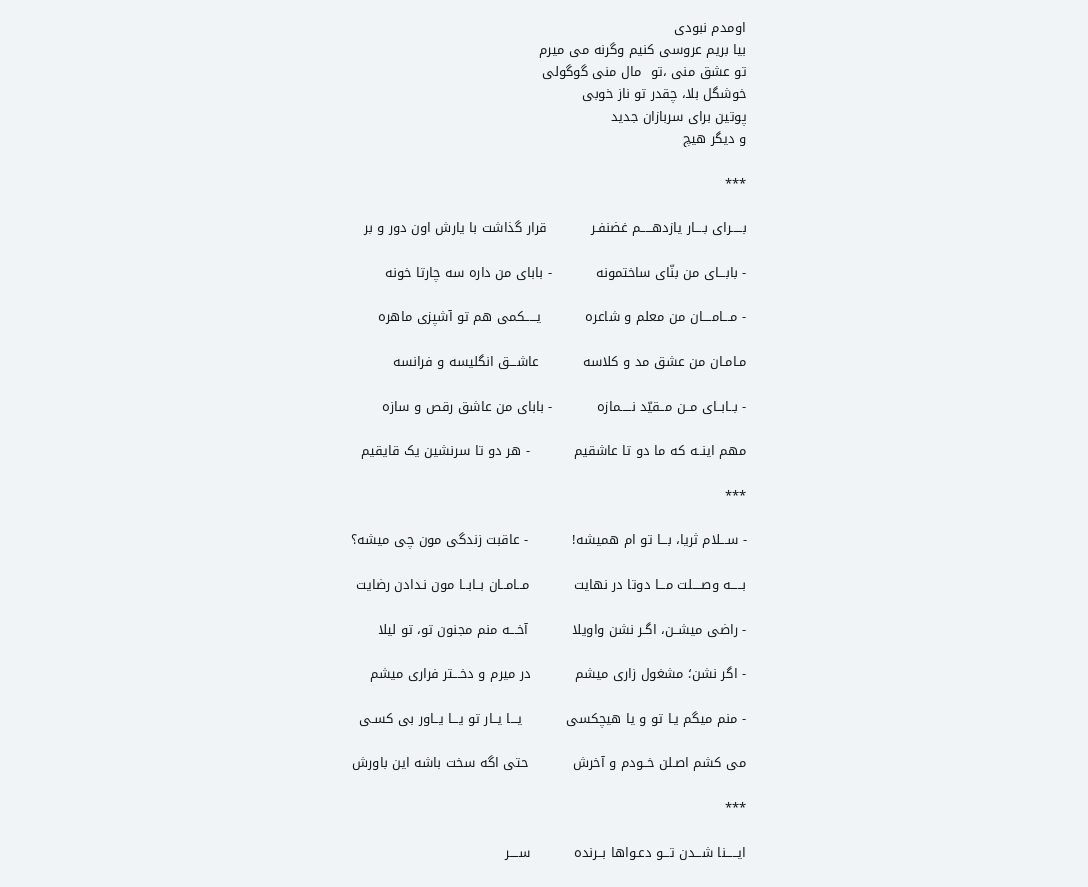اومدم نبودی
بیا بریم عروسی کنیم وگرنه می میرم
تو عشق منی ،تو  مال منی گوگولی
خوشگل بلا، چقدر تو ناز خوبی
پوتین برای سربازان جدید
و دیگر هیچ

***

بـــــرای بــــار یازدهـــــم غضنفـر          قرار گذاشت با یارش اون دور و بر

- بابـــای من بنّای ساختمونه          - بابای من داره سه چارتا خونه

- مـــامــــان من معلم و شاعره          یـــــکمی هم تو آشپزی ماهره

مـامـان من عشق مد و کلاسه          عاشـــق انگلیسه و فرانسه

- بــابــای مــن مــقیّد نـــــمازه          - بابای من عاشق رقص و سازه

مهم اینــه که ما دو تا عاشقیم          - هر دو تا سرنشین یک قایقیم

***

- ســـلام ثریا، بـــا تو ام همیشه!          - عاقبت زندگی مون چی میشه؟

بـــــه وصــــلت مـــا دوتا در نهایت          مــامــان بــابــا مون نـدادن رضایت

- راضی میشــن، اگـر نشن واویلا          آخـــه منم مجنون تو، تو لیلا

- اگر نشن؛ مشغول زاری میشم          در میرم و دخـــتر فراری میشم

- منم میگم یـا تو و یا هیچکسی          یـــا یــار تو یـــا یــاور بی کسـی

می کشم اصـلن خــودم و آخرش          حتی اگه سخت باشه این باورش

***

ایـــــنا شـــدن تـــو دعـواها بــرنده          ســــر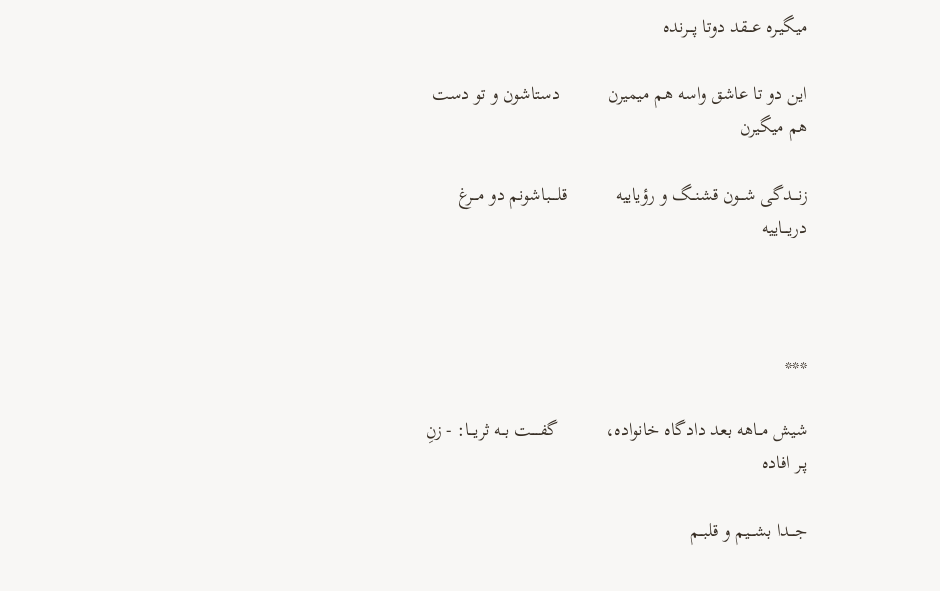میگیـره عـــقد دوتا پـــرنده

این دو تا عاشق واسه هم میمیرن          دستاشون و تو دست هم میگیرن

زنـــدگی شـــون قشنــگ و رؤیاییه          قلــــباشونم دو مـــرغ دریـــاییه



***

شیش مــاهه بعد دادگاه خانواده،          گفـــــت بــه ثریـــا: - زنِ پـر افاده

جـــدا بشـــیم و قلبــم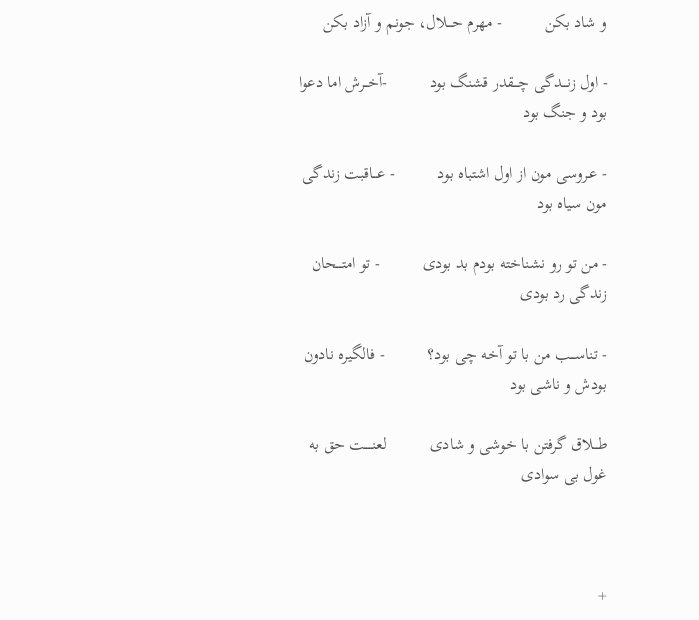و شاد بکن          - مهرم حـــلال، جونم و آزاد بکن

- اول زنـــدگی چـــقدر قشنگ بود          -آخــرش اما دعوا بود و جنگ بود

- عـروسی مون از اول اشتباه بود          - عـــاقبت زندگی مون سیاه بود

- من تو رو نشناخته بودم بد بودی          - تو امتـــحان زندگی رد بودی

- تناســـب من با تو آخه چی بود؟          - فالگیره نادون بودش و ناشی بود

طـــلاق گرفتن با خوشی و شادی          لعنـــــت حق به غول بی سوادی



+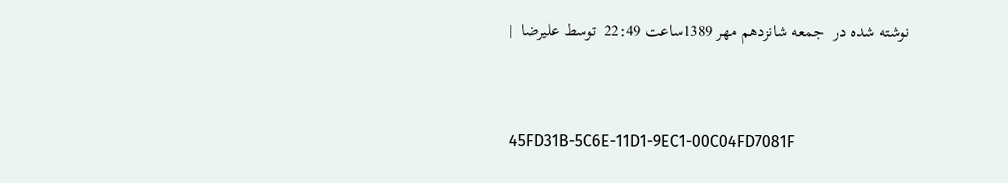نوشته شده در  جمعه شانزدهم مهر 1389ساعت 22:49  توسط علیرضا  |



45FD31B-5C6E-11D1-9EC1-00C04FD7081F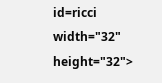id=ricci width="32" height="32">